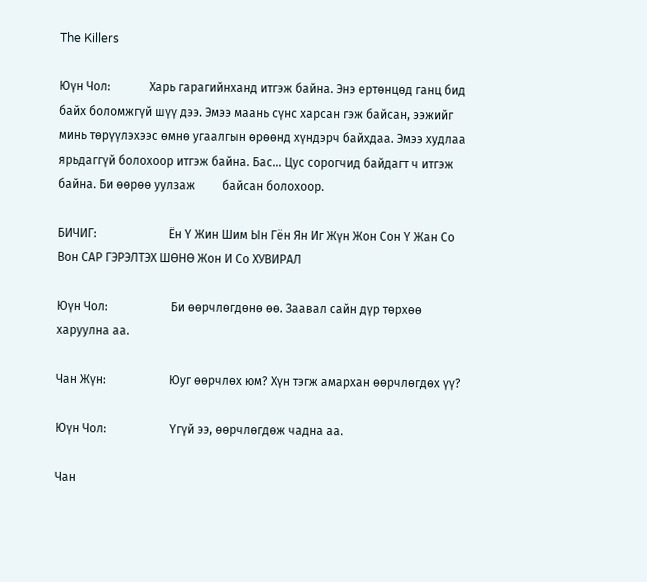The Killers

Юүн Чол:             Харь гарагийнханд итгэж байна. Энэ ертөнцөд ганц бид байх боломжгүй шүү дээ. Эмээ маань сүнс харсан гэж байсан, ээжийг минь төрүүлэхээс өмнө угаалгын өрөөнд хүндэрч байхдаа. Эмээ худлаа ярьдаггүй болохоор итгэж байна. Бас… Цус сорогчид байдагт ч итгэж байна. Би өөрөө уулзаж         байсан болохоор.

БИЧИГ:                        Ён Ү Жин Шим Ын Гён Ян Иг Жүн Жон Сон Ү Жан Со Вон САР ГЭРЭЛТЭХ ШӨНӨ Жон И Со ХУВИРАЛ

Юүн Чол:                     Би өөрчлөгдөнө өө. Заавал сайн дүр төрхөө харуулна аа.

Чан Жүн:                     Юуг өөрчлөх юм? Хүн тэгж амархан өөрчлөгдөх үү?

Юүн Чол:                     Үгүй ээ, өөрчлөгдөж чадна аа.

Чан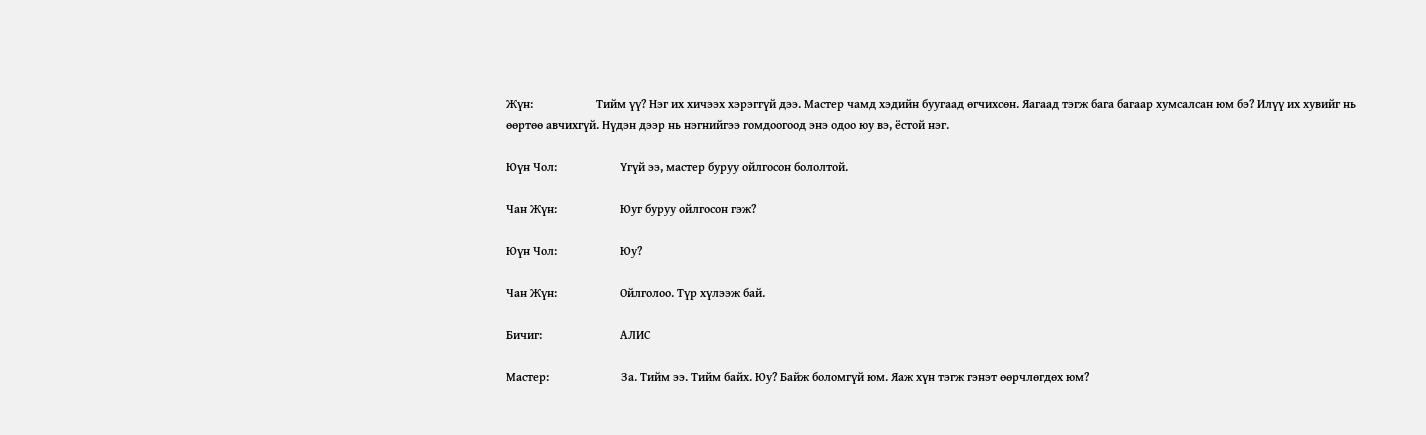Жүн:                     Тийм үү? Нэг их хичээх хэрэггүй дээ. Мастер чамд хэдийн буугаад өгчихсөн. Яагаад тэгж бага багаар хумсалсан юм бэ? Илүү их хувийг нь өөртөө авчихгүй. Нүдэн дээр нь нэгнийгээ гомдоогоод энэ одоо юу вэ, ёстой нэг.

Юүн Чол:                     Үгүй ээ, мастер буруу ойлгосон бололтой.

Чан Жүн:                     Юуг буруу ойлгосон гэж?

Юүн Чол:                     Юу?

Чан Жүн:                     Ойлголоо. Түр хүлээж бай.

Бичиг:                          АЛИС

Мастер:                        За. Тийм ээ. Тийм байх. Юу? Байж боломгүй юм. Яаж хүн тэгж гэнэт өөрчлөгдөх юм?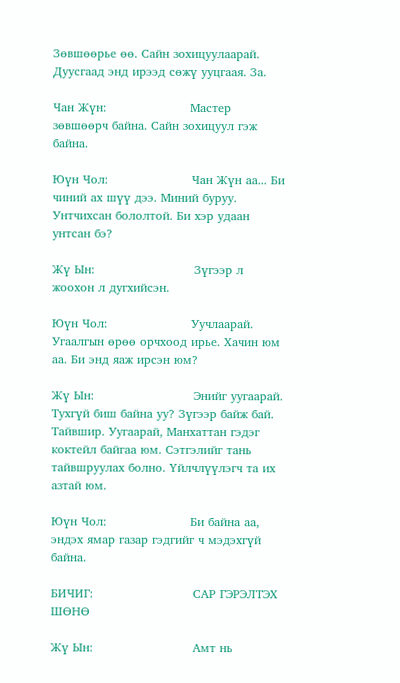Зөвшөөрье өө. Сайн зохицуулаарай. Дуусгаад энд ирээд сөжү ууцгаая. За.

Чан Жүн:                     Мастер зөвшөөрч байна. Сайн зохицуул гэж байна.

Юүн Чол:                     Чан Жүн аа... Би чиний ах шүү дээ. Миний буруу. Унтчихсан бололтой. Би хэр удаан унтсан бэ?

Жү Ын:                         Зүгээр л жоохон л дугхийсэн.

Юүн Чол:                     Уучлаарай. Угаалгын өрөө орчхоод ирье. Хачин юм аа. Би энд яаж ирсэн юм?

Жү Ын:                         Энийг уугаарай. Тухгүй биш байна уу? Зүгээр байж бай. Тайвшир. Уугаарай, Манхаттан гэдэг коктейл байгаа юм. Сэтгэлийг тань тайвшруулах болно. Үйлчлүүлэгч та их азтай юм.

Юүн Чол:                     Би байна аа, эндэх ямар газар гэдгийг ч мэдэхгүй байна.

БИЧИГ:                         САР ГЭРЭЛТЭХ ШӨНӨ

Жү Ын:                         Амт нь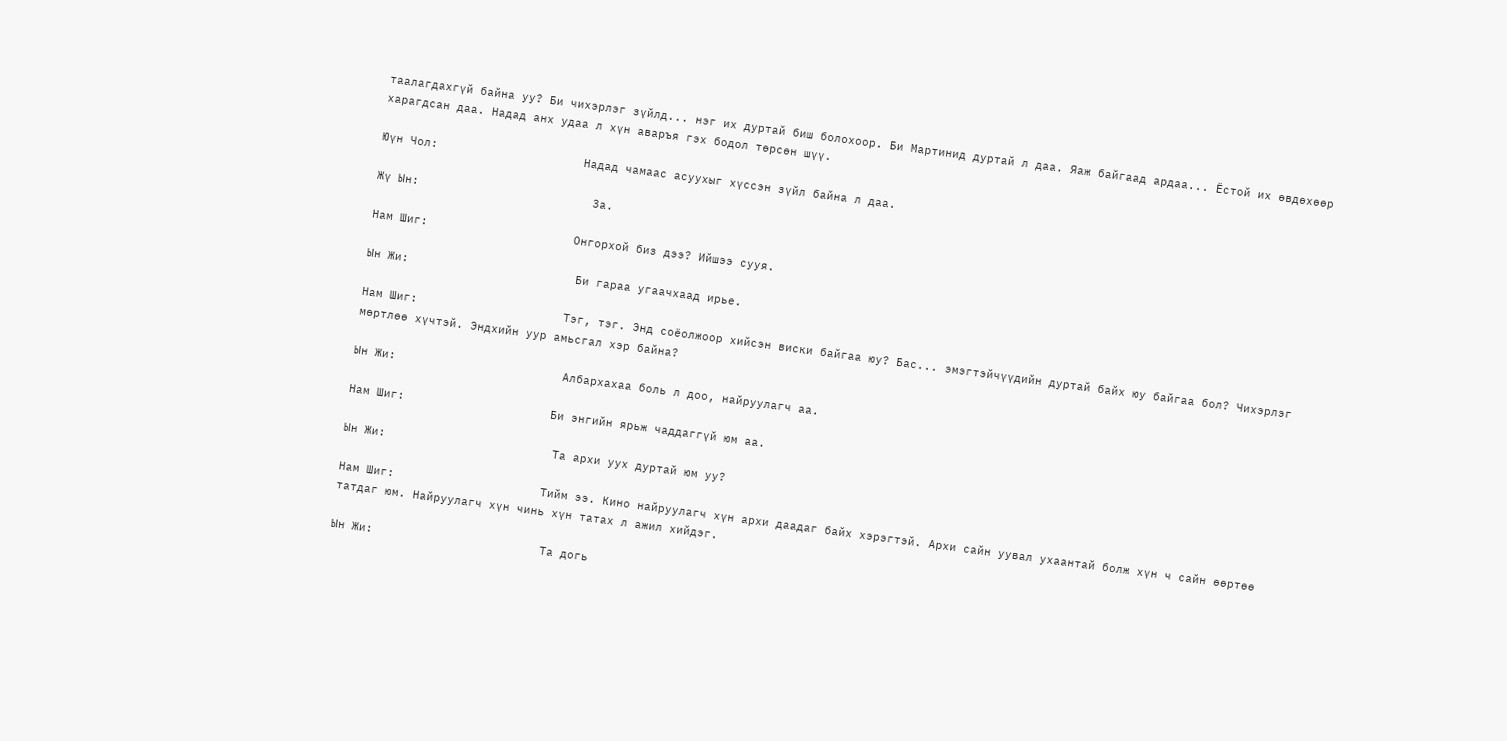таалагдахгүй байна уу? Би чихэрлэг зүйлд... нэг их дуртай биш болохоор. Би Мартинид дуртай л даа. Яаж байгаад ардаа... Ёстой их өвдөхөөр харагдсан даа. Надад анх удаа л хүн аваръя гэх бодол төрсөн шүү.

Юүн Чол:                     Надад чамаас асуухыг хүссэн зүйл байна л даа.

Жү Ын:                         За.

Нам Шиг:                     Онгорхой биз дээ? Ийшээ сууя.

Ын Жи:                        Би гараа угаачхаад ирье.

Нам Шиг:                     Тэг, тэг. Энд соёолжоор хийсэн виски байгаа юу? Бас... эмэгтэйчүүдийн дуртай байх юу байгаа бол? Чихэрлэг мөртлөө хүчтэй. Эндхийн уур амьсгал хэр байна?

Ын Жи:                        Албархахаа боль л доо, найруулагч аа.

Нам Шиг:                     Би энгийн ярьж чаддаггүй юм аа.

Ын Жи:                        Та архи уух дуртай юм уу?

Нам Шиг:                     Тийм ээ. Кино найруулагч хүн архи даадаг байх хэрэгтэй. Архи сайн уувал ухаантай болж хүн ч сайн өөртөө татдаг юм. Найруулагч хүн чинь хүн татах л ажил хийдэг.

Ын Жи:                        Та догь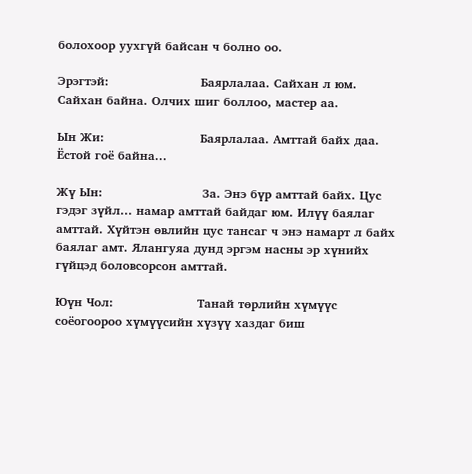болохоор уухгүй байсан ч болно оо.

Эрэгтэй:                       Баярлалаа. Сайхан л юм. Сайхан байна. Олчих шиг боллоо, мастер аа.

Ын Жи:                        Баярлалаа. Амттай байх даа. Ёстой гоё байна...

Жү Ын:                         За. Энэ бүр амттай байх. Цус гэдэг зүйл... намар амттай байдаг юм. Илүү баялаг амттай. Хүйтэн өвлийн цус тансаг ч энэ намарт л байх баялаг амт. Ялангуяа дунд эргэм насны эр хүнийх гүйцэд боловсорсон амттай.

Юүн Чол:                     Танай төрлийн хүмүүс соёогоороо хүмүүсийн хүзүү хаздаг биш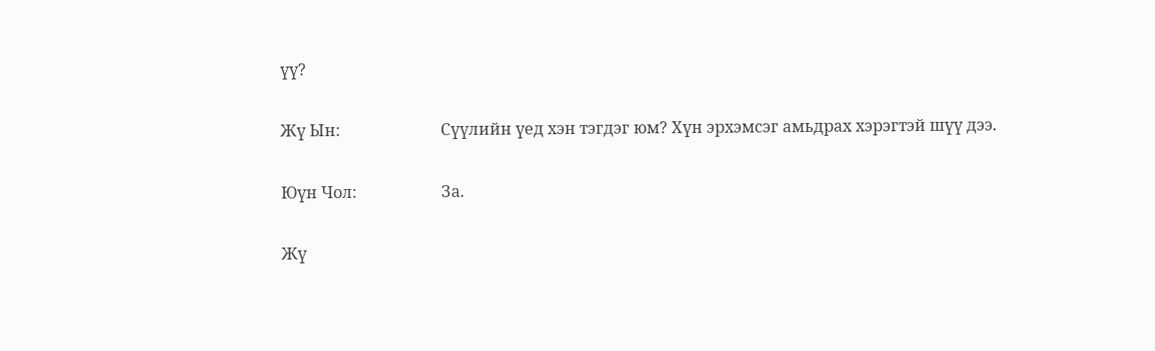үү?

Жү Ын:                         Сүүлийн үед хэн тэгдэг юм? Хүн эрхэмсэг амьдрах хэрэгтэй шүү дээ.

Юүн Чол:                     За.

Жү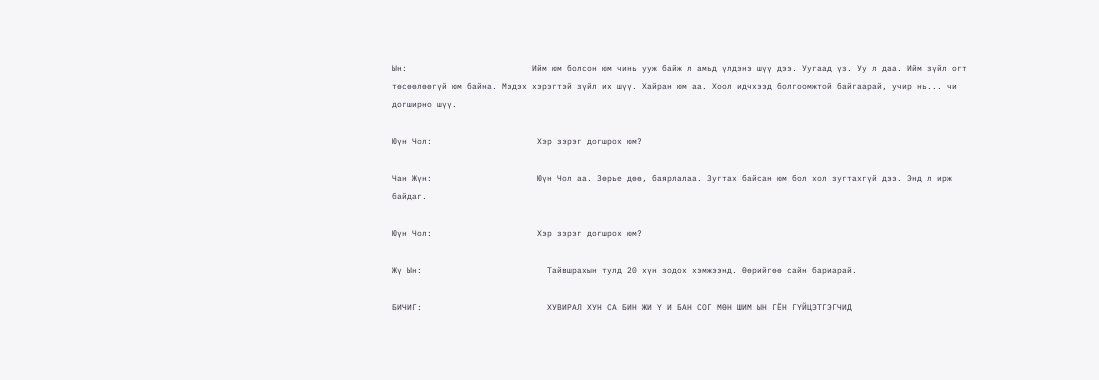Ын:                         Ийм юм болсон юм чинь ууж байж л амьд үлдэнэ шүү дээ. Уугаад үз. Уу л даа. Ийм зүйл огт төсөөлөөгүй юм байна. Мэдэх хэрэгтэй зүйл их шүү. Хайран юм аа. Хоол идчхээд болгоомжтой байгаарай, учир нь... чи догширно шүү.

Юүн Чол:                     Хэр зэрэг догшрох юм?

Чан Жүн:                     Юүн Чол аа. Зөрье дөө, баярлалаа. Зугтах байсан юм бол хол зугтахгүй дээ. Энд л ирж байдаг.

Юүн Чол:                     Хэр зэрэг догшрох юм?

Жү Ын:                         Тайвшрахын тулд 20 хүн зодох хэмжээнд. Өөрийгөө сайн бариарай.

БИЧИГ:                         ХУВИРАЛ ХУН СА БИН ЖИ Ү И БАН СОГ МӨН ШИМ ЫН ГЁН ГҮЙЦЭТГЭГЧИД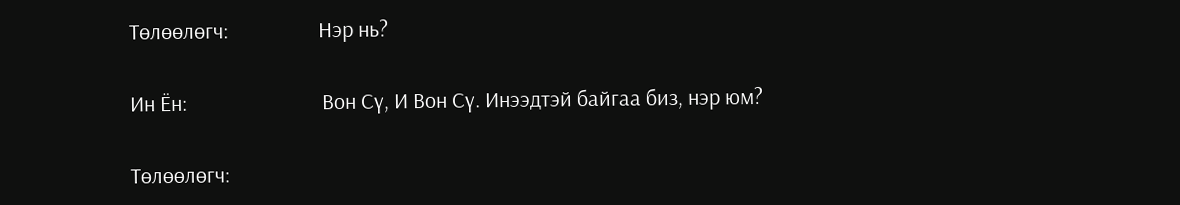Төлөөлөгч:                  Нэр нь?

Ин Ён:                           Вон Сү, И Вон Сү. Инээдтэй байгаа биз, нэр юм?

Төлөөлөгч: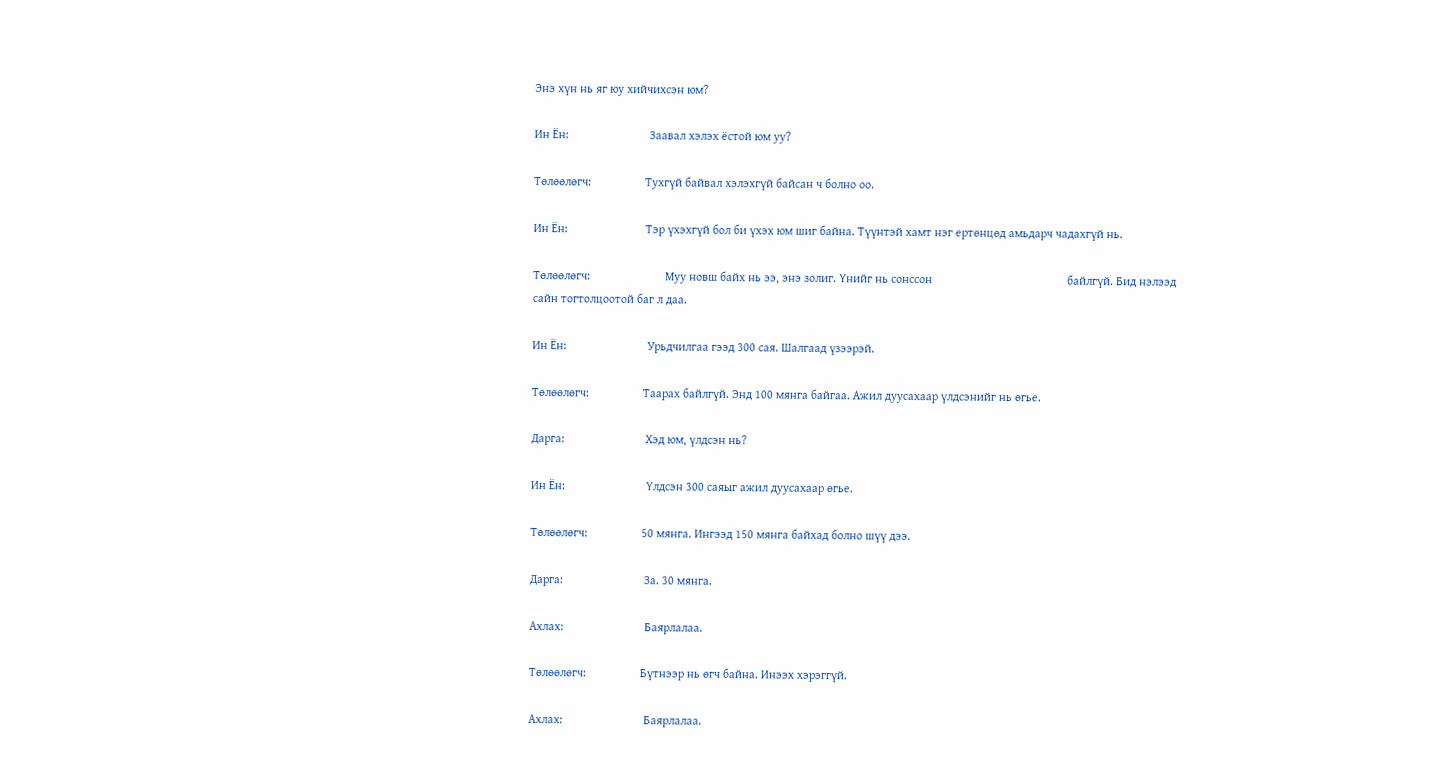Энэ хүн нь яг юу хийчихсэн юм?

Ин Ён:                           Заавал хэлэх ёстой юм уу?

Төлөөлөгч:                  Тухгүй байвал хэлэхгүй байсан ч болно оо.

Ин Ён:                          Тэр үхэхгүй бол би үхэх юм шиг байна. Түүнтэй хамт нэг ертөнцөд амьдарч чадахгүй нь.

Төлөөлөгч:                         Муу новш байх нь ээ, энэ золиг. Үнийг нь сонссон                                             байлгүй. Бид нэлээд сайн тогтолцоотой баг л даа.

Ин Ён:                           Урьдчилгаа гээд 300 сая. Шалгаад үзээрэй.

Төлөөлөгч:                  Таарах байлгүй. Энд 100 мянга байгаа. Ажил дуусахаар үлдсэнийг нь өгье.

Дарга:                           Хэд юм, үлдсэн нь?

Ин Ён:                           Үлдсэн 300 саяыг ажил дуусахаар өгье.

Төлөөлөгч:                  50 мянга. Ингээд 150 мянга байхад болно шүү дээ.

Дарга:                           За. 30 мянга.

Ахлах:                           Баярлалаа.

Төлөөлөгч:                  Бүтнээр нь өгч байна. Инээх хэрэггүй.

Ахлах:                           Баярлалаа.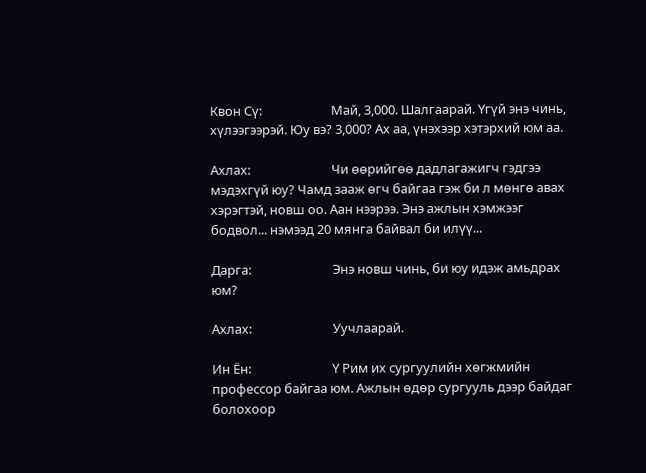Квон Сү:                       Май, 3,000. Шалгаарай. Үгүй энэ чинь, хүлээгээрэй. Юу вэ? 3,000? Ах аа, үнэхээр хэтэрхий юм аа.

Ахлах:                           Чи өөрийгөө дадлагажигч гэдгээ мэдэхгүй юу? Чамд зааж өгч байгаа гэж би л мөнгө авах хэрэгтэй, новш оо. Аан нээрээ. Энэ ажлын хэмжээг бодвол... нэмээд 20 мянга байвал би илүү...

Дарга:                           Энэ новш чинь, би юу идэж амьдрах юм?

Ахлах:                           Уучлаарай.

Ин Ён:                           Ү Рим их сургуулийн хөгжмийн профессор байгаа юм. Ажлын өдөр сургууль дээр байдаг болохоор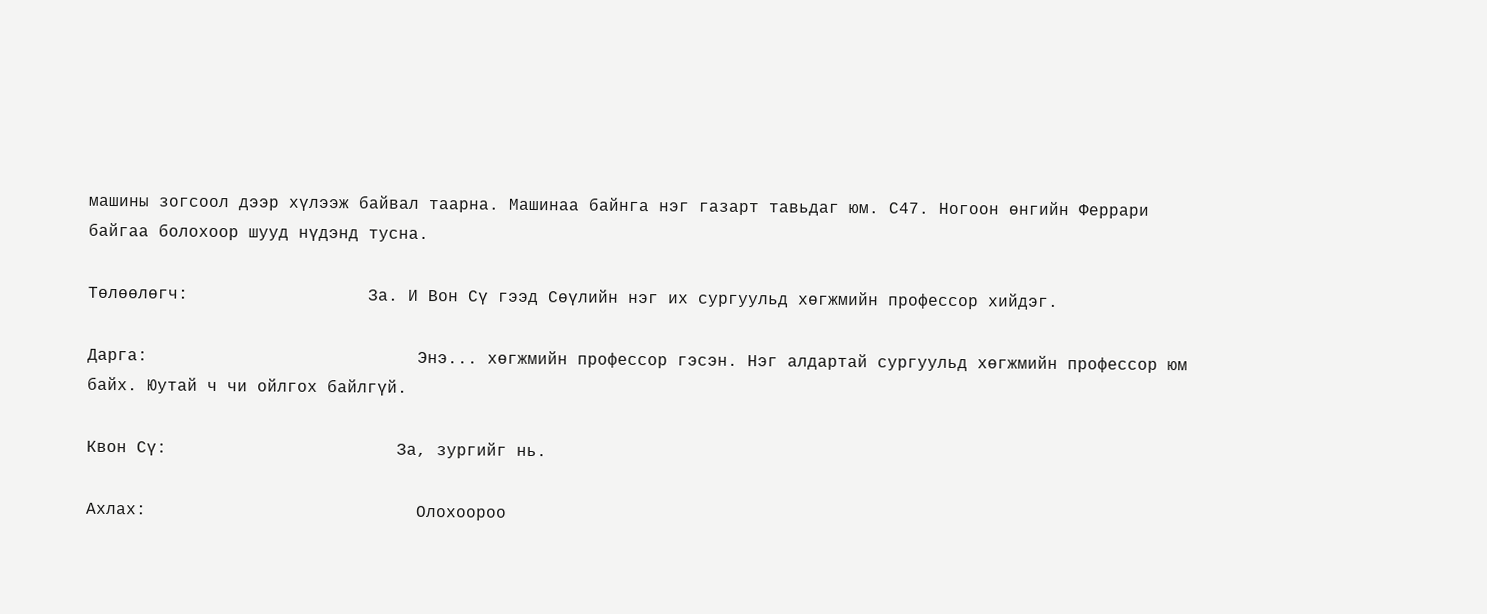машины зогсоол дээр хүлээж байвал таарна. Машинаа байнга нэг газарт тавьдаг юм. С47. Ногоон өнгийн Феррари байгаа болохоор шууд нүдэнд тусна.

Төлөөлөгч:                  За. И Вон Сү гээд Сөүлийн нэг их сургуульд хөгжмийн профессор хийдэг.

Дарга:                           Энэ... хөгжмийн профессор гэсэн. Нэг алдартай сургуульд хөгжмийн профессор юм байх. Юутай ч чи ойлгох байлгүй.

Квон Сү:                       За, зургийг нь.

Ахлах:                           Олохоороо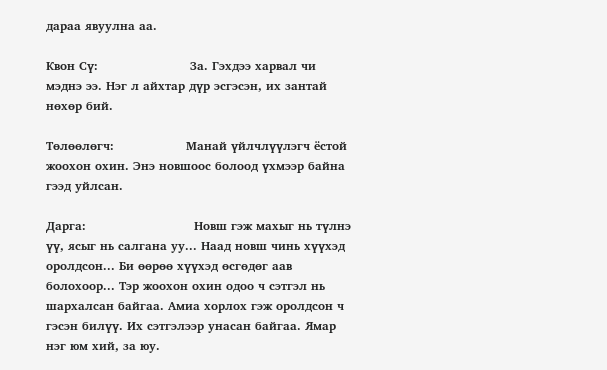дараа явуулна аа.

Квон Сү:                       За. Гэхдээ харвал чи мэднэ ээ. Нэг л айхтар дүр эсгэсэн, их зантай нөхөр бий.

Төлөөлөгч:                  Манай үйлчлүүлэгч ёстой жоохон охин. Энэ новшоос болоод үхмээр байна гээд уйлсан.

Дарга:                           Новш гэж махыг нь түлнэ үү, ясыг нь салгана уу... Наад новш чинь хүүхэд оролдсон... Би өөрөө хүүхэд өсгөдөг аав болохоор... Тэр жоохон охин одоо ч сэтгэл нь шархалсан байгаа. Амиа хорлох гэж оролдсон ч гэсэн билүү. Их сэтгэлээр унасан байгаа. Ямар нэг юм хий, за юу.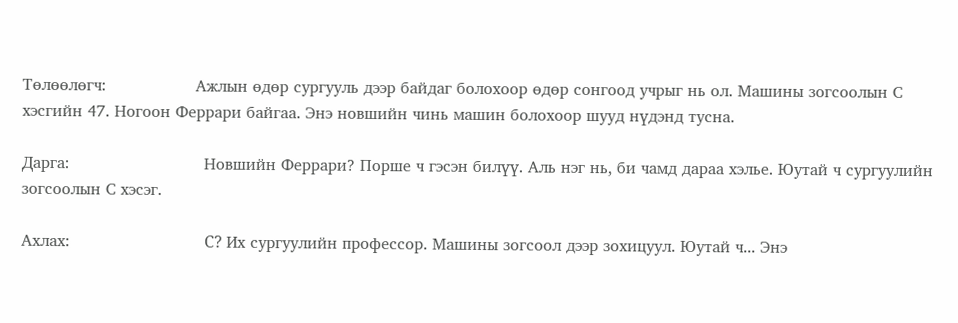Төлөөлөгч:                  Ажлын өдөр сургууль дээр байдаг болохоор өдөр сонгоод учрыг нь ол. Машины зогсоолын С хэсгийн 47. Ногоон Феррари байгаа. Энэ новшийн чинь машин болохоор шууд нүдэнд тусна.

Дарга:                           Новшийн Феррари? Порше ч гэсэн билүү. Аль нэг нь, би чамд дараа хэлье. Юутай ч сургуулийн зогсоолын С хэсэг.

Ахлах:                           C? Их сургуулийн профессор. Машины зогсоол дээр зохицуул. Юутай ч... Энэ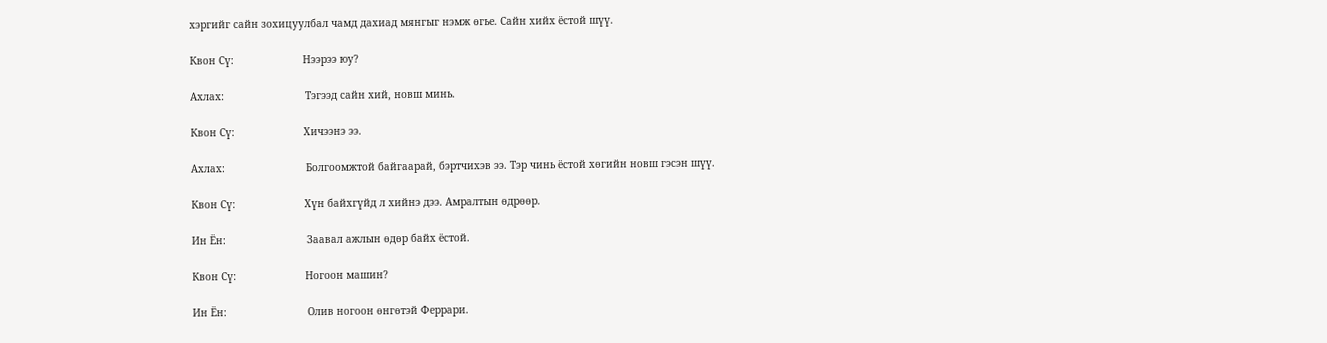хэргийг сайн зохицуулбал чамд дахиад мянгыг нэмж өгье. Сайн хийх ёстой шүү.

Квон Сү:                       Нээрээ юу?

Ахлах:                           Тэгээд сайн хий, новш минь.

Квон Сү:                       Хичээнэ ээ.

Ахлах:                           Болгоомжтой байгаарай, бэртчихэв ээ. Тэр чинь ёстой хөгийн новш гэсэн шүү.

Квон Сү:                       Хүн байхгүйд л хийнэ дээ. Амралтын өдрөөр.

Ин Ён:                           Заавал ажлын өдөр байх ёстой.

Квон Сү:                       Ногоон машин?

Ин Ён:                           Олив ногоон өнгөтэй Феррари.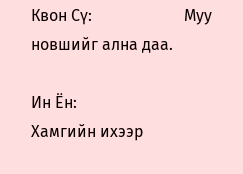Квон Сү:                       Муу новшийг ална даа.

Ин Ён:                           Хамгийн ихээр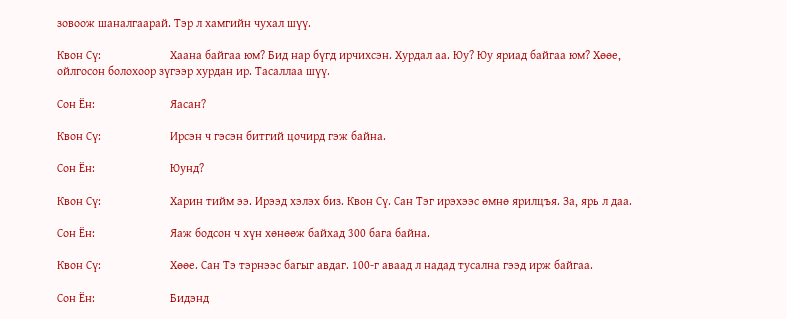зовоож шаналгаарай. Тэр л хамгийн чухал шүү.

Квон Сү:                       Хаана байгаа юм? Бид нар бүгд ирчихсэн. Хурдал аа. Юу? Юу яриад байгаа юм? Хөөе, ойлгосон болохоор зүгээр хурдан ир. Тасаллаа шүү.

Сон Ён:                         Яасан?

Квон Сү:                       Ирсэн ч гэсэн битгий цочирд гэж байна.

Сон Ён:                         Юунд?

Квон Сү:                       Харин тийм ээ. Ирээд хэлэх биз. Квон Сү. Сан Тэг ирэхээс өмнө ярилцъя. За, ярь л даа.

Сон Ён:                         Яаж бодсон ч хүн хөнөөж байхад 300 бага байна.

Квон Сү:                       Хөөе. Сан Тэ тэрнээс багыг авдаг. 100-г аваад л надад тусална гээд ирж байгаа.

Сон Ён:                         Бидэнд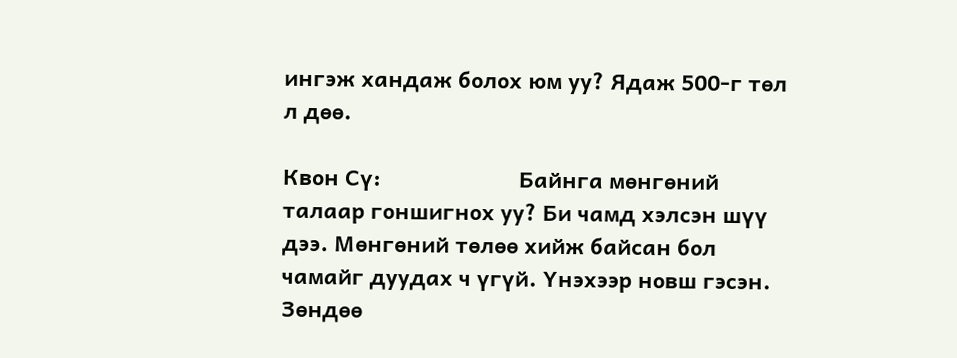ингэж хандаж болох юм уу? Ядаж 500-г төл л дөө.

Квон Сү:                       Байнга мөнгөний талаар гоншигнох уу? Би чамд хэлсэн шүү дээ. Мөнгөний төлөө хийж байсан бол чамайг дуудах ч үгүй. Үнэхээр новш гэсэн. Зөндөө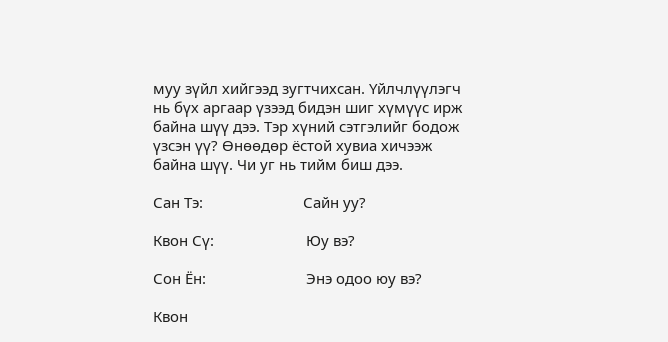муу зүйл хийгээд зугтчихсан. Үйлчлүүлэгч нь бүх аргаар үзээд бидэн шиг хүмүүс ирж байна шүү дээ. Тэр хүний сэтгэлийг бодож үзсэн үү? Өнөөдөр ёстой хувиа хичээж байна шүү. Чи уг нь тийм биш дээ.

Сан Тэ:                         Сайн уу?

Квон Сү:                       Юу вэ?

Сон Ён:                         Энэ одоо юу вэ?

Квон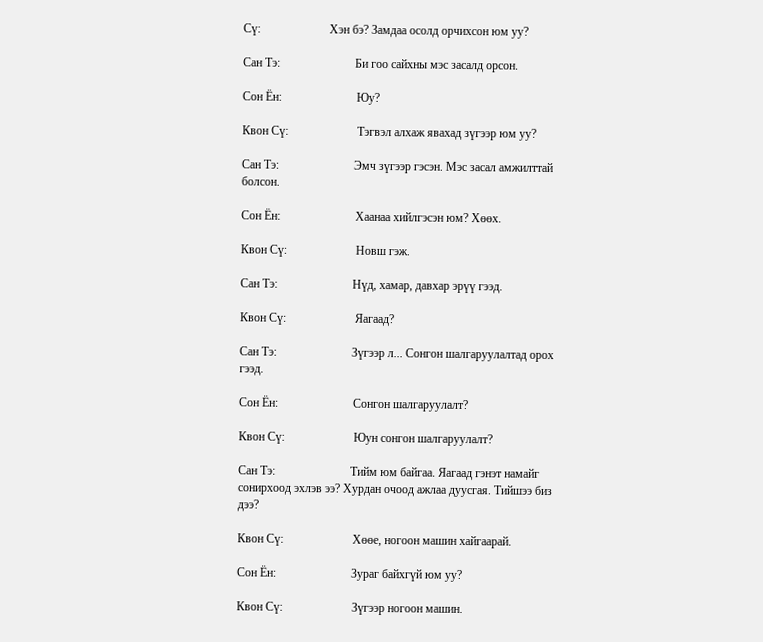Сү:                       Хэн бэ? Замдаа осолд орчихсон юм уу?

Сан Тэ:                         Би гоо сайхны мэс засалд орсон.

Сон Ён:                         Юу?

Квон Сү:                       Тэгвэл алхаж явахад зүгээр юм уу?

Сан Тэ:                         Эмч зүгээр гэсэн. Мэс засал амжилттай болсон.

Сон Ён:                         Хаанаа хийлгэсэн юм? Хөөх.

Квон Сү:                       Новш гэж.

Сан Тэ:                         Нүд, хамар, давхар эрүү гээд.

Квон Сү:                       Яагаад?

Сан Тэ:                         Зүгээр л... Сонгон шалгаруулалтад орох гээд.

Сон Ён:                         Сонгон шалгаруулалт?

Квон Сү:                       Юун сонгон шалгаруулалт?

Сан Тэ:                         Тийм юм байгаа. Яагаад гэнэт намайг сонирхоод эхлэв ээ? Хурдан очоод ажлаа дуусгая. Тийшээ биз дээ?

Квон Сү:                       Хөөе, ногоон машин хайгаарай.

Сон Ён:                         Зураг байхгүй юм уу?

Квон Сү:                       Зүгээр ногоон машин.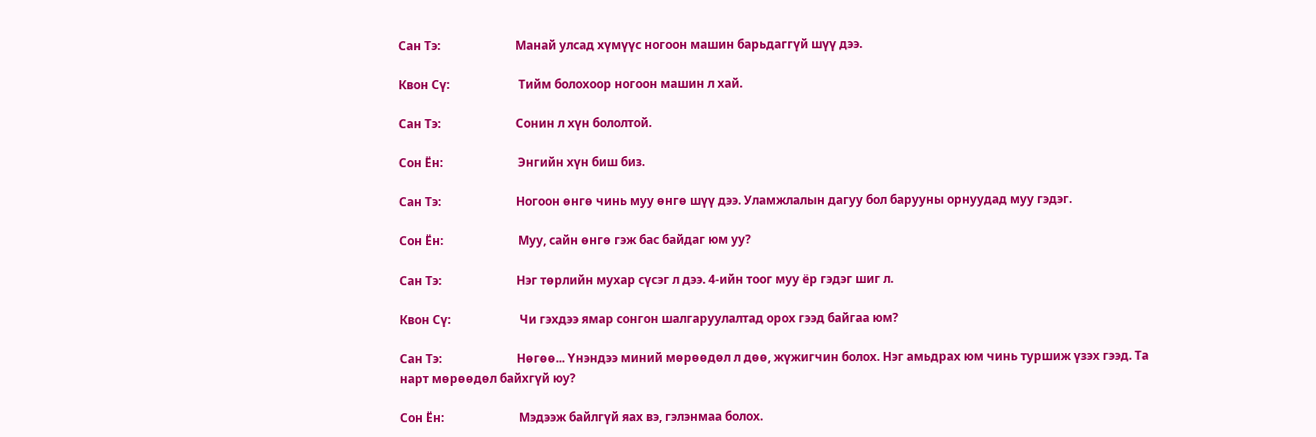Сан Тэ:                         Манай улсад хүмүүс ногоон машин барьдаггүй шүү дээ.

Квон Сү:                       Тийм болохоор ногоон машин л хай.

Сан Тэ:                         Сонин л хүн бололтой.

Сон Ён:                         Энгийн хүн биш биз.

Сан Тэ:                         Ногоон өнгө чинь муу өнгө шүү дээ. Уламжлалын дагуу бол барууны орнуудад муу гэдэг.

Сон Ён:                         Муу, сайн өнгө гэж бас байдаг юм уу?

Сан Тэ:                         Нэг төрлийн мухар сүсэг л дээ. 4-ийн тоог муу ёр гэдэг шиг л.

Квон Сү:                       Чи гэхдээ ямар сонгон шалгаруулалтад орох гээд байгаа юм?

Сан Тэ:                         Нөгөө... Үнэндээ миний мөрөөдөл л дөө, жүжигчин болох. Нэг амьдрах юм чинь туршиж үзэх гээд. Та нарт мөрөөдөл байхгүй юу?

Сон Ён:                         Мэдээж байлгүй яах вэ, гэлэнмаа болох.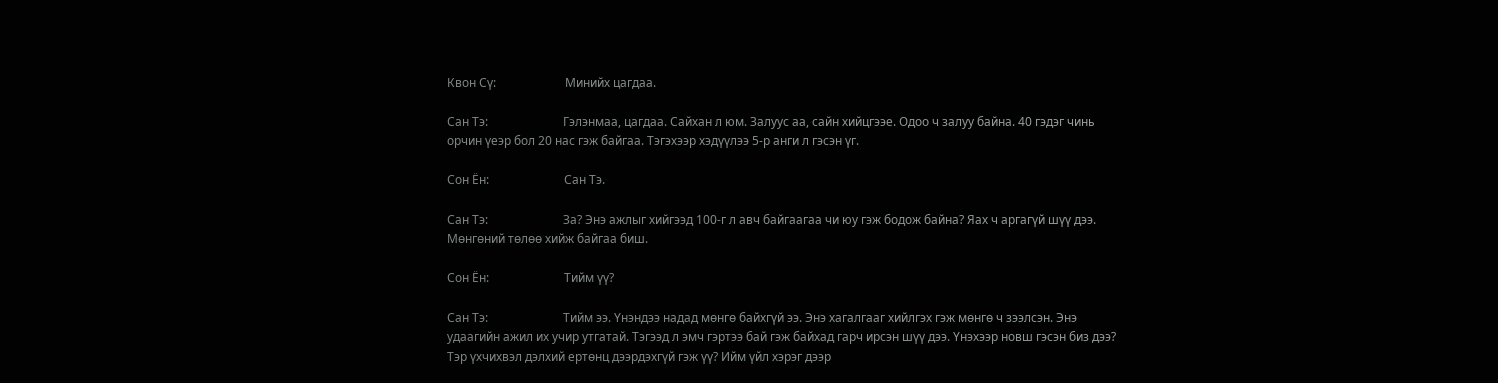Квон Сү:                       Минийх цагдаа.

Сан Тэ:                         Гэлэнмаа, цагдаа. Сайхан л юм. Залуус аа, сайн хийцгээе. Одоо ч залуу байна. 40 гэдэг чинь орчин үеэр бол 20 нас гэж байгаа. Тэгэхээр хэдүүлээ 5-р анги л гэсэн үг.

Сон Ён:                         Сан Тэ.

Сан Тэ:                         За? Энэ ажлыг хийгээд 100-г л авч байгаагаа чи юу гэж бодож байна? Яах ч аргагүй шүү дээ. Мөнгөний төлөө хийж байгаа биш.

Сон Ён:                         Тийм үү?

Сан Тэ:                         Тийм ээ. Үнэндээ надад мөнгө байхгүй ээ. Энэ хагалгааг хийлгэх гэж мөнгө ч зээлсэн. Энэ удаагийн ажил их учир утгатай. Тэгээд л эмч гэртээ бай гэж байхад гарч ирсэн шүү дээ. Үнэхээр новш гэсэн биз дээ? Тэр үхчихвэл дэлхий ертөнц дээрдэхгүй гэж үү? Ийм үйл хэрэг дээр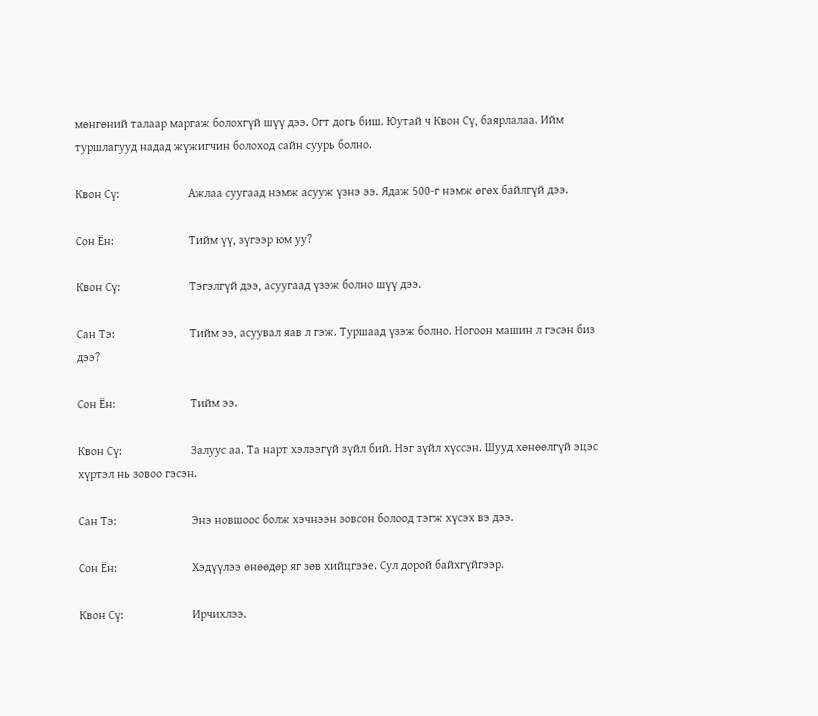мөнгөний талаар маргаж болохгүй шүү дээ. Огт догь биш. Юутай ч Квон Сү, баярлалаа. Ийм туршлагууд надад жүжигчин болоход сайн суурь болно.

Квон Сү:                       Ажлаа суугаад нэмж асууж үзнэ ээ. Ядаж 500-г нэмж өгөх байлгүй дээ.

Сон Ён:                         Тийм үү, зүгээр юм уу?

Квон Сү:                       Тэгэлгүй дээ, асуугаад үзэж болно шүү дээ.

Сан Тэ:                         Тийм ээ, асуувал яав л гэж. Туршаад үзэж болно. Ногоон машин л гэсэн биз дээ?

Сон Ён:                         Тийм ээ.

Квон Сү:                       Залуус аа. Та нарт хэлээгүй зүйл бий. Нэг зүйл хүссэн. Шууд хөнөөлгүй эцэс хүртэл нь зовоо гэсэн.

Сан Тэ:                         Энэ новшоос болж хэчнээн зовсон болоод тэгж хүсэх вэ дээ.

Сон Ён:                         Хэдүүлээ өнөөдөр яг зөв хийцгээе. Сул дорой байхгүйгээр.

Квон Сү:                       Ирчихлээ.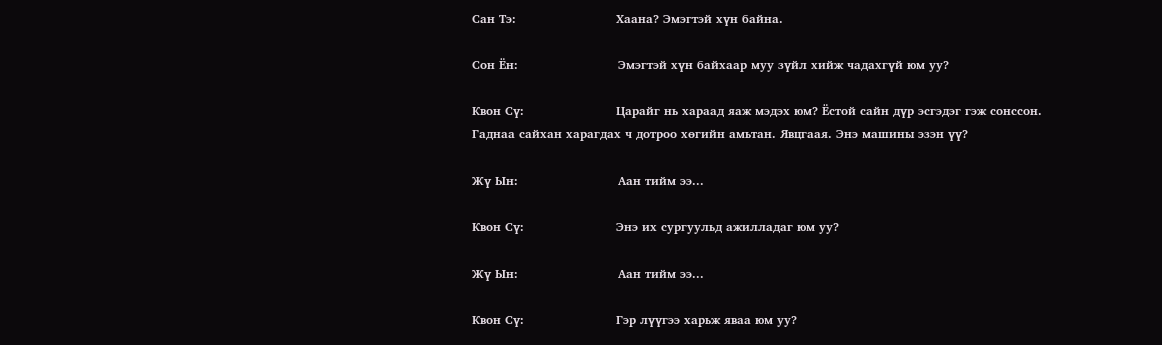Сан Тэ:                         Хаана? Эмэгтэй хүн байна.

Сон Ён:                         Эмэгтэй хүн байхаар муу зүйл хийж чадахгүй юм уу?

Квон Сү:                       Царайг нь хараад яаж мэдэх юм? Ёстой сайн дүр эсгэдэг гэж сонссон. Гаднаа сайхан харагдах ч дотроо хөгийн амьтан. Явцгаая. Энэ машины эзэн үү?

Жү Ын:                         Аан тийм ээ...

Квон Сү:                       Энэ их сургуульд ажилладаг юм уу?

Жү Ын:                         Аан тийм ээ...

Квон Сү:                       Гэр лүүгээ харьж яваа юм уу?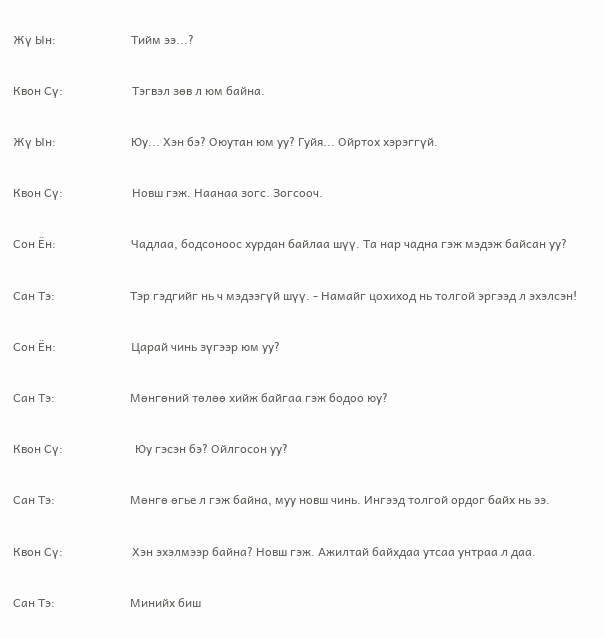Жү Ын:                         Тийм ээ...?

Квон Сү:                       Тэгвэл зөв л юм байна.

Жү Ын:                         Юу... Хэн бэ? Оюутан юм уу? Гуйя... Ойртох хэрэггүй.

Квон Сү:                       Новш гэж. Наанаа зогс. Зогсооч.

Сон Ён:                         Чадлаа, бодсоноос хурдан байлаа шүү. Та нар чадна гэж мэдэж байсан уу?

Сан Тэ:                         Тэр гэдгийг нь ч мэдээгүй шүү. - Намайг цохиход нь толгой эргээд л эхэлсэн!

Сон Ён:                         Царай чинь зүгээр юм уу?

Сан Тэ:                         Мөнгөний төлөө хийж байгаа гэж бодоо юу?

Квон Сү:                        Юу гэсэн бэ? Ойлгосон уу?

Сан Тэ:                         Мөнгө өгье л гэж байна, муу новш чинь. Ингээд толгой ордог байх нь ээ.

Квон Сү:                       Хэн эхэлмээр байна? Новш гэж. Ажилтай байхдаа утсаа унтраа л даа.

Сан Тэ:                         Минийх биш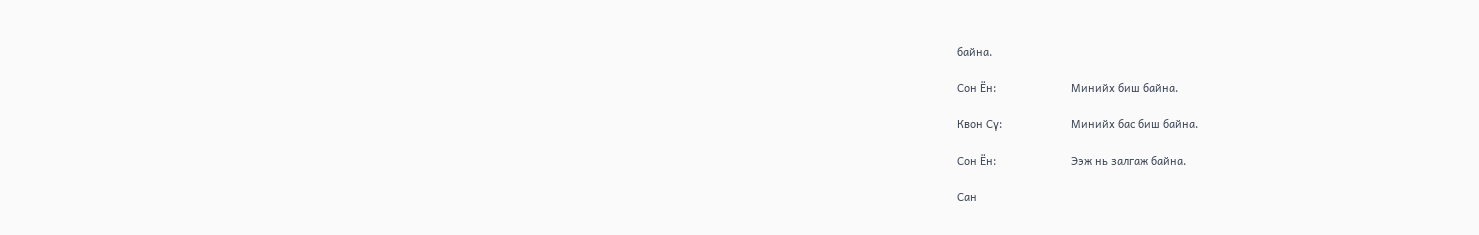байна.

Сон Ён:                         Минийх биш байна.

Квон Сү:                       Минийх бас биш байна.

Сон Ён:                         Ээж нь залгаж байна.

Сан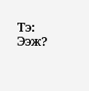Тэ:                         Ээж?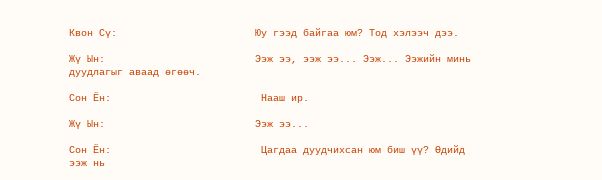Квон Сү:                       Юу гээд байгаа юм? Тод хэлээч дээ.

Жү Ын:                         Ээж ээ, ээж ээ... Ээж... Ээжийн минь дуудлагыг аваад өгөөч.

Сон Ён:                         Нааш ир.

Жү Ын:                         Ээж ээ...

Сон Ён:                         Цагдаа дуудчихсан юм биш үү? Өдийд ээж нь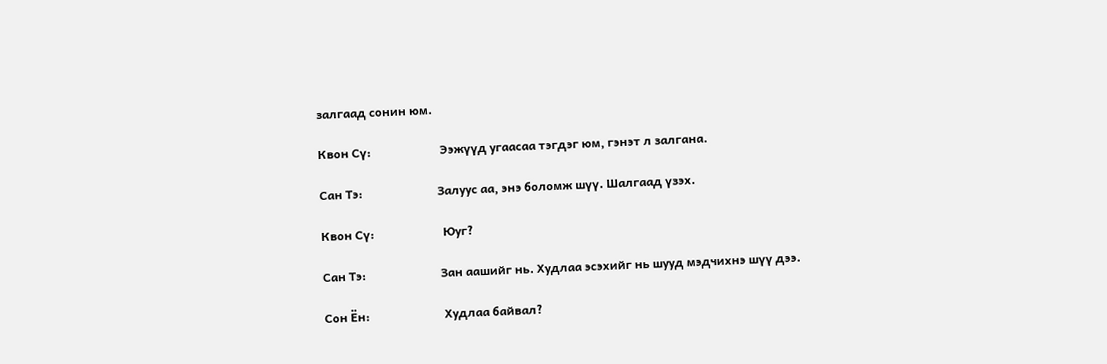залгаад сонин юм.

Квон Сү:                       Ээжүүд угаасаа тэгдэг юм, гэнэт л залгана.

Сан Тэ:                         Залуус аа, энэ боломж шүү. Шалгаад үзэх.

Квон Сү:                       Юуг?

Сан Тэ:                         Зан аашийг нь. Худлаа эсэхийг нь шууд мэдчихнэ шүү дээ.

Сон Ён:                         Худлаа байвал?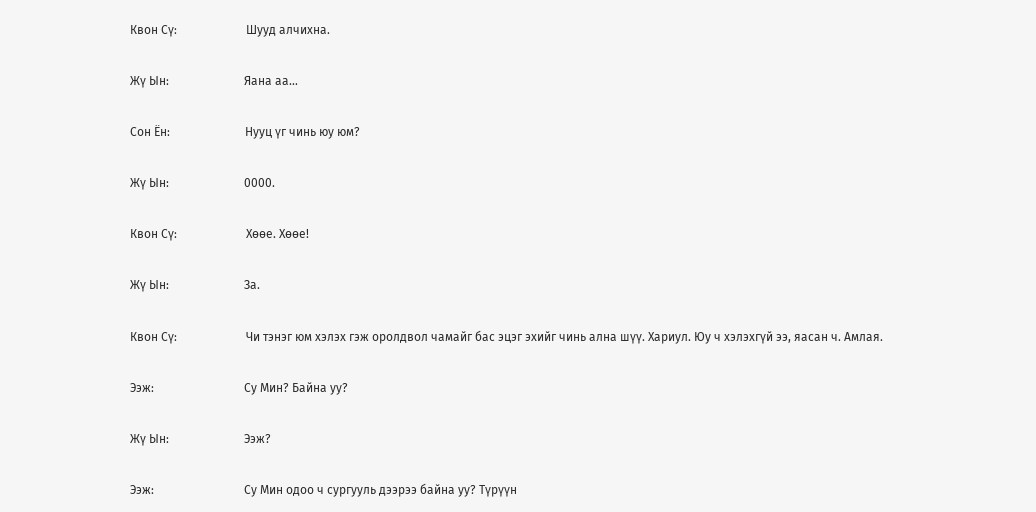Квон Сү:                       Шууд алчихна.

Жү Ын:                         Яана аа...

Сон Ён:                         Нууц үг чинь юу юм?

Жү Ын:                         0000.

Квон Сү:                       Хөөе. Хөөе!

Жү Ын:                         За.

Квон Сү:                       Чи тэнэг юм хэлэх гэж оролдвол чамайг бас эцэг эхийг чинь ална шүү. Хариул. Юу ч хэлэхгүй ээ, яасан ч. Амлая.

Ээж:                              Су Мин? Байна уу?

Жү Ын:                         Ээж?

Ээж:                              Су Мин одоо ч сургууль дээрээ байна уу? Түрүүн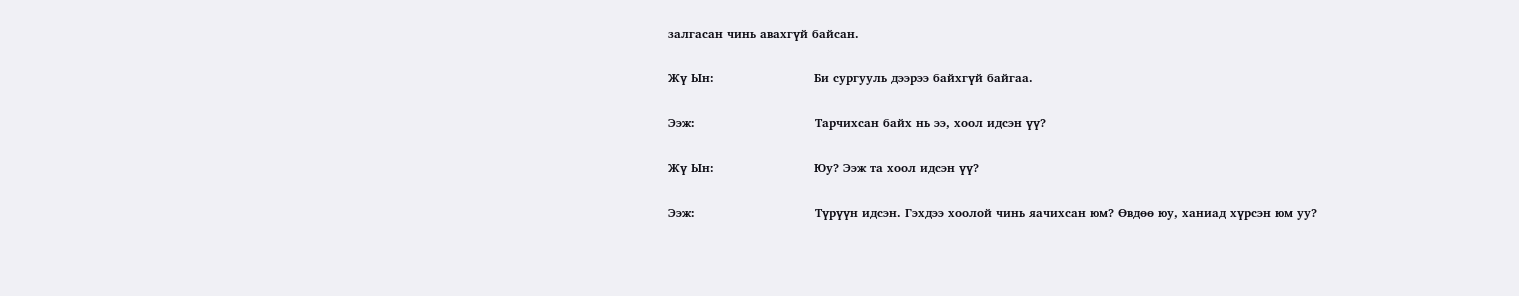залгасан чинь авахгүй байсан.

Жү Ын:                         Би сургууль дээрээ байхгүй байгаа.

Ээж:                              Тарчихсан байх нь ээ, хоол идсэн үү?

Жү Ын:                         Юу? Ээж та хоол идсэн үү?

Ээж:                              Түрүүн идсэн. Гэхдээ хоолой чинь яачихсан юм? Өвдөө юу, ханиад хүрсэн юм уу?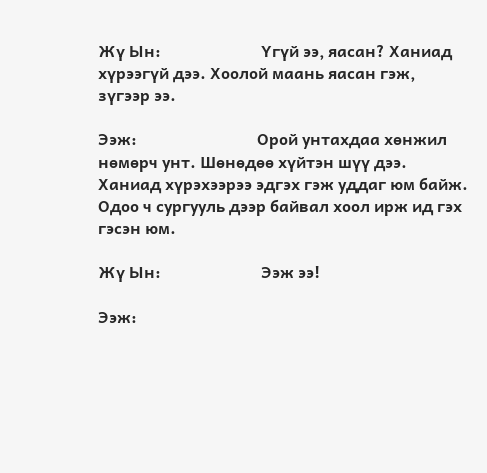Жү Ын:                         Үгүй ээ, яасан? Ханиад хүрээгүй дээ. Хоолой маань яасан гэж, зүгээр ээ.

Ээж:                              Орой унтахдаа хөнжил нөмөрч унт. Шөнөдөө хүйтэн шүү дээ. Ханиад хүрэхээрээ эдгэх гэж уддаг юм байж. Одоо ч сургууль дээр байвал хоол ирж ид гэх гэсэн юм.

Жү Ын:                         Ээж ээ!

Ээж: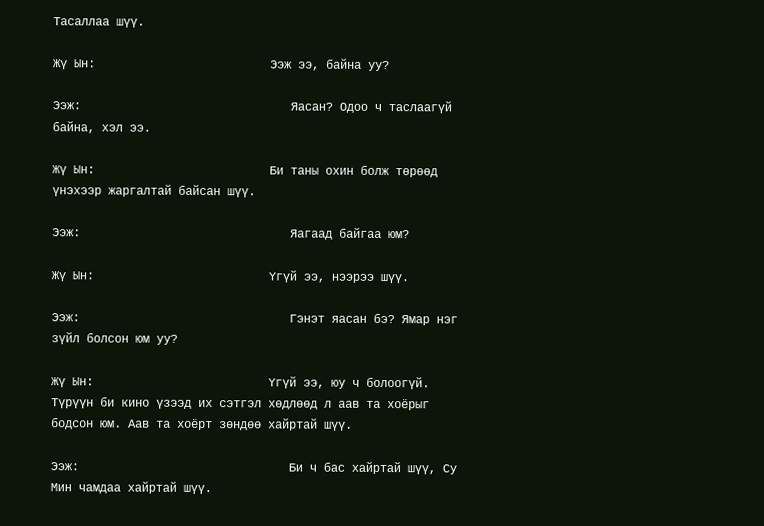Тасаллаа шүү.

Жү Ын:                         Ээж ээ, байна уу?

Ээж:                              Яасан? Одоо ч таслаагүй байна, хэл ээ.

Жү Ын:                         Би таны охин болж төрөөд үнэхээр жаргалтай байсан шүү.

Ээж:                              Яагаад байгаа юм?

Жү Ын:                         Үгүй ээ, нээрээ шүү.

Ээж:                              Гэнэт яасан бэ? Ямар нэг зүйл болсон юм уу?

Жү Ын:                         Үгүй ээ, юу ч болоогүй. Түрүүн би кино үзээд их сэтгэл хөдлөөд л аав та хоёрыг бодсон юм. Аав та хоёрт зөндөө хайртай шүү.

Ээж:                              Би ч бас хайртай шүү, Су Мин чамдаа хайртай шүү.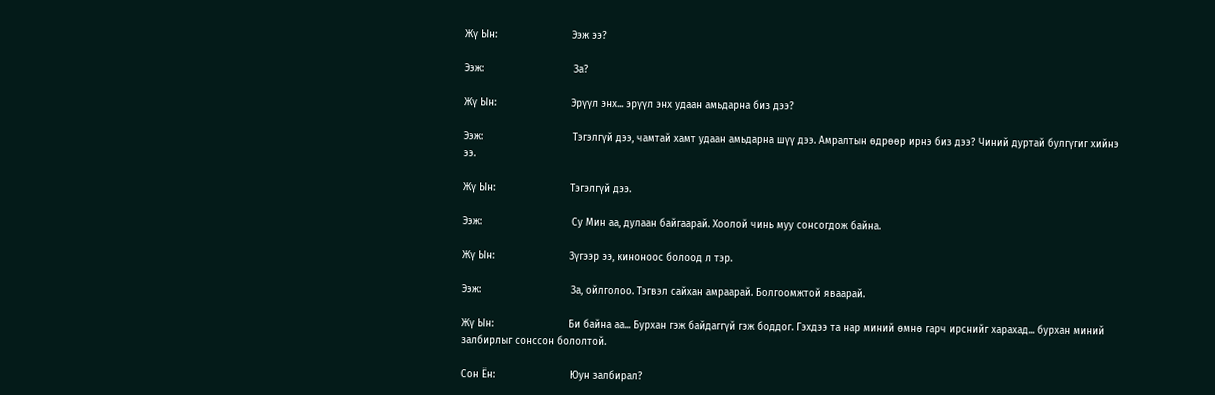Жү Ын:                         Ээж ээ?

Ээж:                              За?

Жү Ын:                         Эрүүл энх... эрүүл энх удаан амьдарна биз дээ?

Ээж:                              Тэгэлгүй дээ, чамтай хамт удаан амьдарна шүү дээ. Амралтын өдрөөр ирнэ биз дээ? Чиний дуртай булгүгиг хийнэ ээ.

Жү Ын:                         Тэгэлгүй дээ.

Ээж:                              Су Мин аа, дулаан байгаарай. Хоолой чинь муу сонсогдож байна.

Жү Ын:                         Зүгээр ээ, киноноос болоод л тэр.

Ээж:                              За, ойлголоо. Тэгвэл сайхан амраарай. Болгоомжтой яваарай.

Жү Ын:                         Би байна аа... Бурхан гэж байдаггүй гэж боддог. Гэхдээ та нар миний өмнө гарч ирснийг харахад... бурхан миний залбирлыг сонссон бололтой.

Сон Ён:                         Юун залбирал?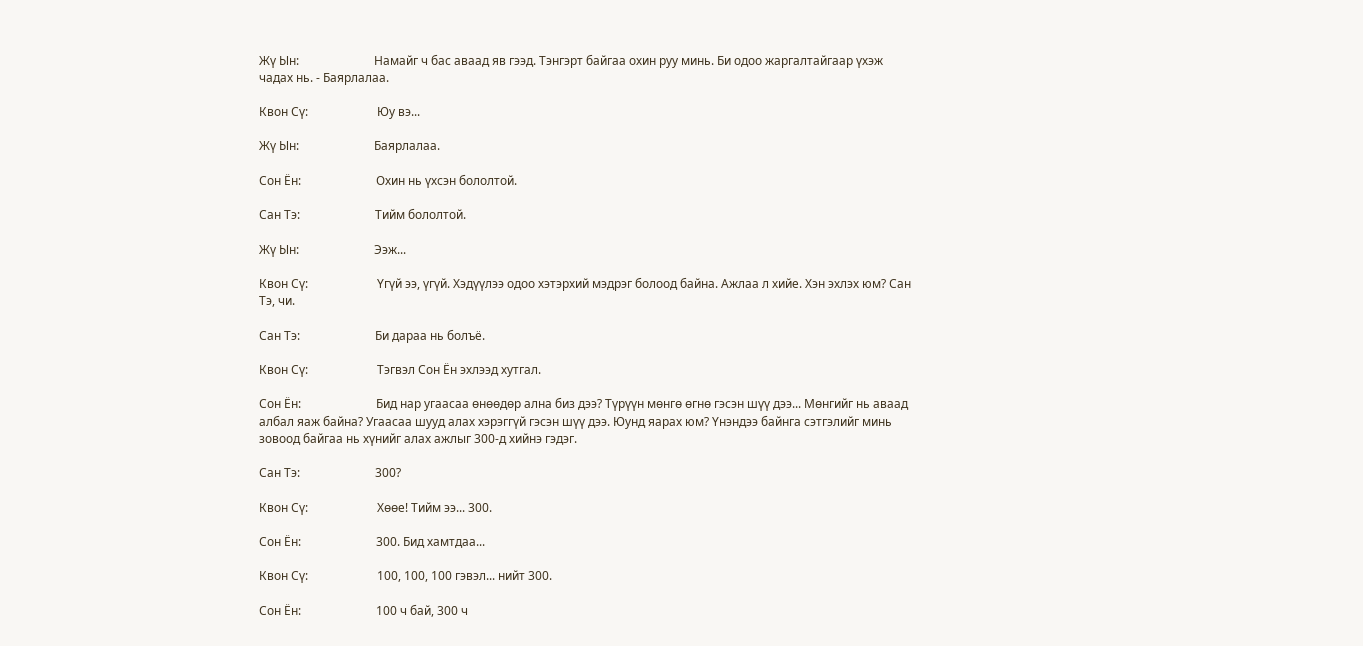Жү Ын:                         Намайг ч бас аваад яв гээд. Тэнгэрт байгаа охин руу минь. Би одоо жаргалтайгаар үхэж чадах нь. - Баярлалаа.

Квон Сү:                       Юу вэ...

Жү Ын:                         Баярлалаа.

Сон Ён:                         Охин нь үхсэн бололтой.

Сан Тэ:                         Тийм бололтой.

Жү Ын:                         Ээж...

Квон Сү:                       Үгүй ээ, үгүй. Хэдүүлээ одоо хэтэрхий мэдрэг болоод байна. Ажлаа л хийе. Хэн эхлэх юм? Сан Тэ, чи.

Сан Тэ:                         Би дараа нь болъё.

Квон Сү:                       Тэгвэл Сон Ён эхлээд хутгал.

Сон Ён:                         Бид нар угаасаа өнөөдөр ална биз дээ? Түрүүн мөнгө өгнө гэсэн шүү дээ... Мөнгийг нь аваад албал яаж байна? Угаасаа шууд алах хэрэггүй гэсэн шүү дээ. Юунд яарах юм? Үнэндээ байнга сэтгэлийг минь зовоод байгаа нь хүнийг алах ажлыг 300-д хийнэ гэдэг.

Сан Тэ:                         300?

Квон Сү:                       Хөөе! Тийм ээ... 300.

Сон Ён:                         300. Бид хамтдаа...

Квон Сү:                       100, 100, 100 гэвэл... нийт 300.

Сон Ён:                         100 ч бай, 300 ч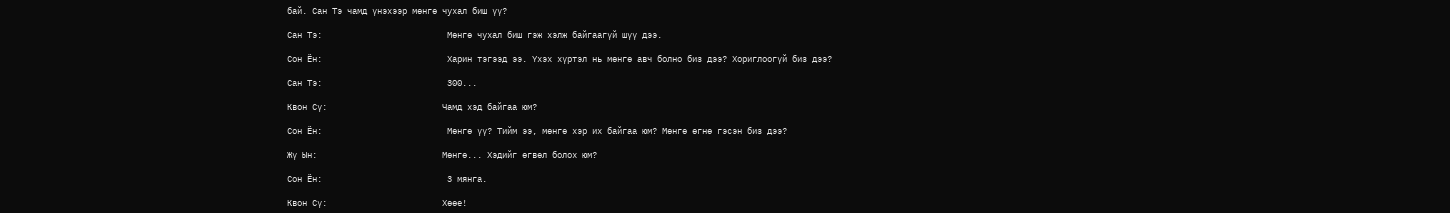бай. Сан Тэ чамд үнэхээр мөнгө чухал биш үү?

Сан Тэ:                         Мөнгө чухал биш гэж хэлж байгаагүй шүү дээ.

Сон Ён:                         Харин тэгээд ээ. Үхэх хүртэл нь мөнгө авч болно биз дээ? Хориглоогүй биз дээ?

Сан Тэ:                         300...

Квон Сү:                       Чамд хэд байгаа юм?

Сон Ён:                         Мөнгө үү? Тийм ээ, мөнгө хэр их байгаа юм? Мөнгө өгнө гэсэн биз дээ?

Жү Ын:                         Мөнгө... Хэдийг өгвөл болох юм?

Сон Ён:                         3 мянга.

Квон Сү:                       Хөөе!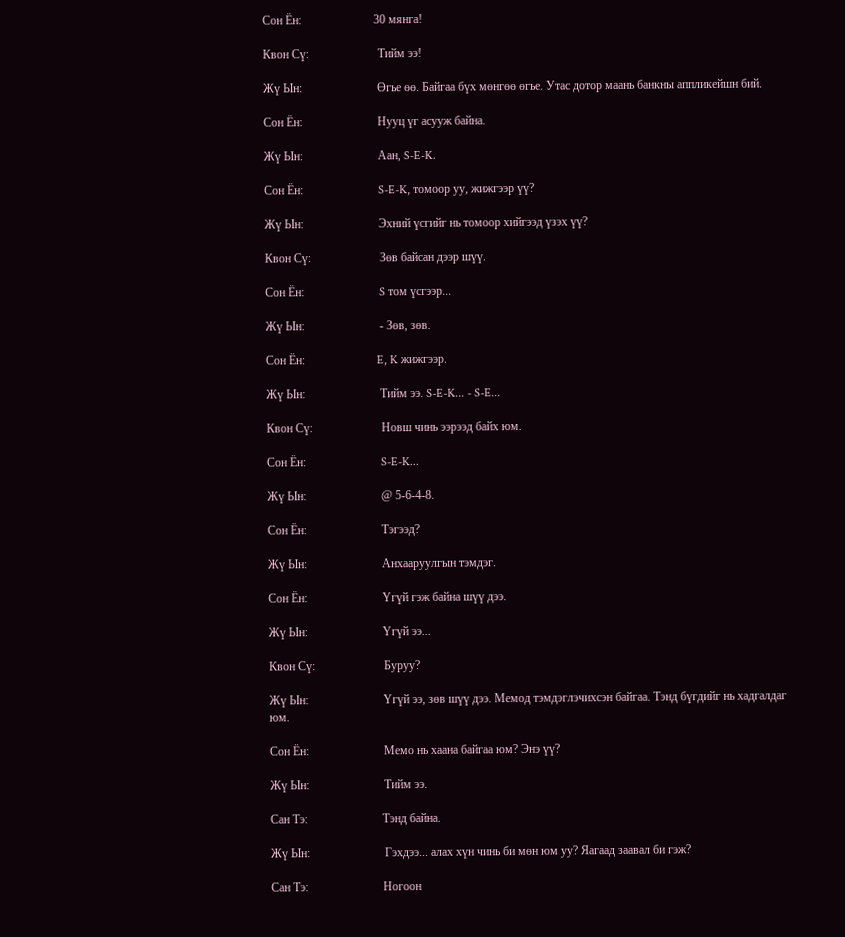Сон Ён:                        30 мянга!

Квон Сү:                       Тийм ээ!

Жү Ын:                         Өгье өө. Байгаа бүх мөнгөө өгье. Утас дотор маань банкны аппликейшн бий.

Сон Ён:                         Нууц үг асууж байна.

Жү Ын:                         Аан, S-E-K.

Сон Ён:                         S-E-K, томоор уу, жижгээр үү?

Жү Ын:                         Эхний үсгийг нь томоор хийгээд үзэх үү?

Квон Сү:                       Зөв байсан дээр шүү.

Сон Ён:                         S том үсгээр...

Жү Ын:                         - Зөв, зөв.

Сон Ён:                        E, K жижгээр.

Жү Ын:                         Тийм ээ. S-E-K... - S-E...

Квон Сү:                       Новш чинь ээрээд байх юм.

Сон Ён:                         S-E-K...

Жү Ын:                         @ 5-6-4-8.

Сон Ён:                         Тэгээд?

Жү Ын:                         Анхааруулгын тэмдэг.

Сон Ён:                         Үгүй гэж байна шүү дээ.

Жү Ын:                         Үгүй ээ...

Квон Сү:                       Буруу?

Жү Ын:                         Үгүй ээ, зөв шүү дээ. Мемод тэмдэглэчихсэн байгаа. Тэнд бүгдийг нь хадгалдаг юм.

Сон Ён:                         Мемо нь хаана байгаа юм? Энэ үү?

Жү Ын:                         Тийм ээ.

Сан Тэ:                         Тэнд байна.

Жү Ын:                         Гэхдээ... алах хүн чинь би мөн юм уу? Яагаад заавал би гэж?

Сан Тэ:                         Ногоон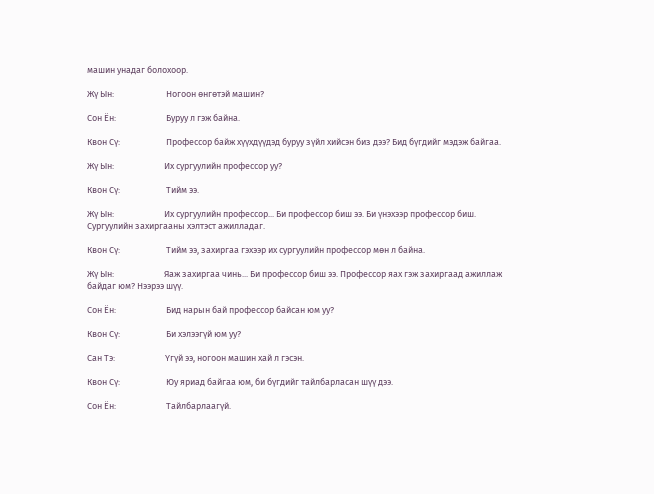машин унадаг болохоор.

Жү Ын:                          Ногоон өнгөтэй машин?

Сон Ён:                         Буруу л гэж байна.

Квон Сү:                       Профессор байж хүүхдүүдэд буруу зүйл хийсэн биз дээ? Бид бүгдийг мэдэж байгаа.

Жү Ын:                         Их сургуулийн профессор уу?

Квон Сү:                       Тийм ээ.

Жү Ын:                         Их сургуулийн профессор... Би профессор биш ээ. Би үнэхээр профессор биш. Сургуулийн захиргааны хэлтэст ажилладаг.

Квон Сү:                       Тийм ээ, захиргаа гэхээр их сургуулийн профессор мөн л байна.

Жү Ын:                         Яаж захиргаа чинь... Би профессор биш ээ. Профессор яах гэж захиргаад ажиллаж байдаг юм? Нээрээ шүү.

Сон Ён:                         Бид нарын бай профессор байсан юм уу?

Квон Сү:                       Би хэлээгүй юм уу?

Сан Тэ:                         Үгүй ээ, ногоон машин хай л гэсэн.

Квон Сү:                       Юу яриад байгаа юм, би бүгдийг тайлбарласан шүү дээ.

Сон Ён:                         Тайлбарлаагүй.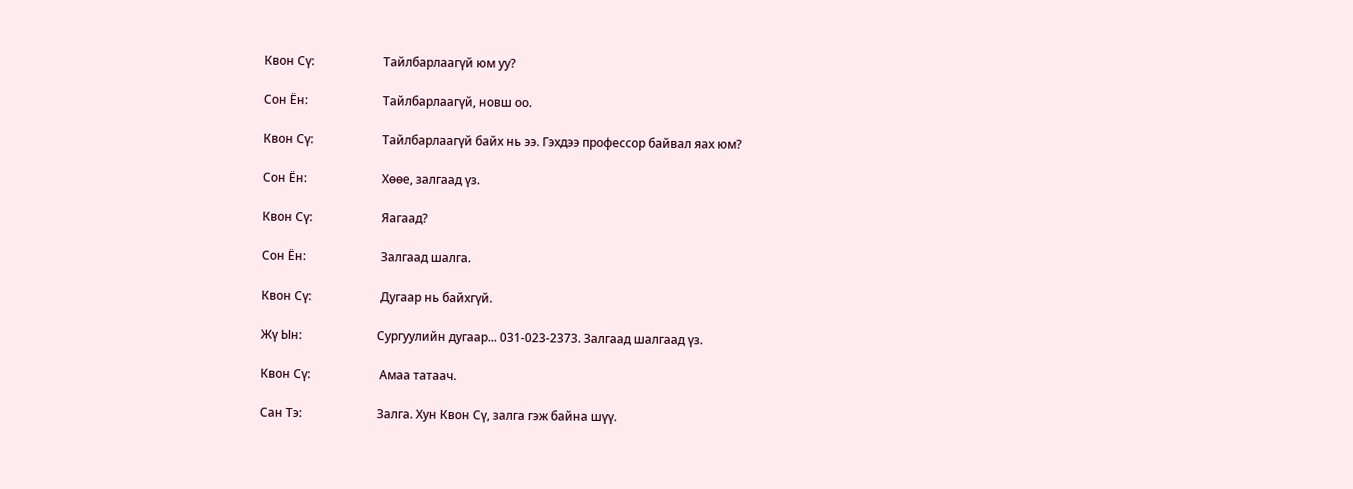Квон Сү:                       Тайлбарлаагүй юм уу?

Сон Ён:                         Тайлбарлаагүй, новш оо.

Квон Сү:                       Тайлбарлаагүй байх нь ээ. Гэхдээ профессор байвал яах юм?

Сон Ён:                         Хөөе, залгаад үз.

Квон Сү:                       Яагаад?

Сон Ён:                         Залгаад шалга.

Квон Сү:                       Дугаар нь байхгүй.

Жү Ын:                         Сургуулийн дугаар... 031-023-2373. Залгаад шалгаад үз.

Квон Сү:                       Амаа татаач.

Сан Тэ:                         Залга. Хун Квон Сү, залга гэж байна шүү.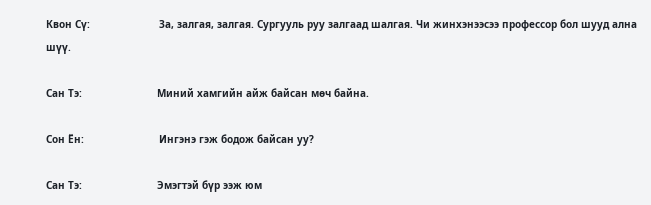Квон Сү:                       За, залгая, залгая. Сургууль руу залгаад шалгая. Чи жинхэнээсээ профессор бол шууд ална шүү.

Сан Тэ:                         Миний хамгийн айж байсан мөч байна.

Сон Ён:                         Ингэнэ гэж бодож байсан уу?

Сан Тэ:                         Эмэгтэй бүр ээж юм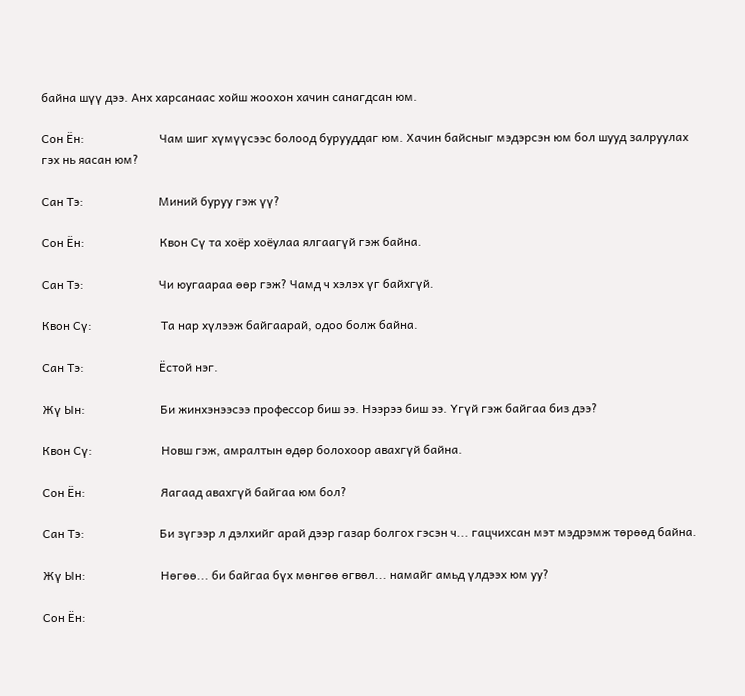байна шүү дээ. Анх харсанаас хойш жоохон хачин санагдсан юм.

Сон Ён:                         Чам шиг хүмүүсээс болоод бурууддаг юм. Хачин байсныг мэдэрсэн юм бол шууд залруулах гэх нь яасан юм?

Сан Тэ:                         Миний буруу гэж үү?

Сон Ён:                         Квон Сү та хоёр хоёулаа ялгаагүй гэж байна.

Сан Тэ:                         Чи юугаараа өөр гэж? Чамд ч хэлэх үг байхгүй.

Квон Сү:                       Та нар хүлээж байгаарай, одоо болж байна.

Сан Тэ:                         Ёстой нэг.

Жү Ын:                         Би жинхэнээсээ профессор биш ээ. Нээрээ биш ээ. Үгүй гэж байгаа биз дээ?

Квон Сү:                       Новш гэж, амралтын өдөр болохоор авахгүй байна.

Сон Ён:                         Яагаад авахгүй байгаа юм бол?

Сан Тэ:                         Би зүгээр л дэлхийг арай дээр газар болгох гэсэн ч... гацчихсан мэт мэдрэмж төрөөд байна.

Жү Ын:                         Нөгөө... би байгаа бүх мөнгөө өгвөл... намайг амьд үлдээх юм уу?

Сон Ён: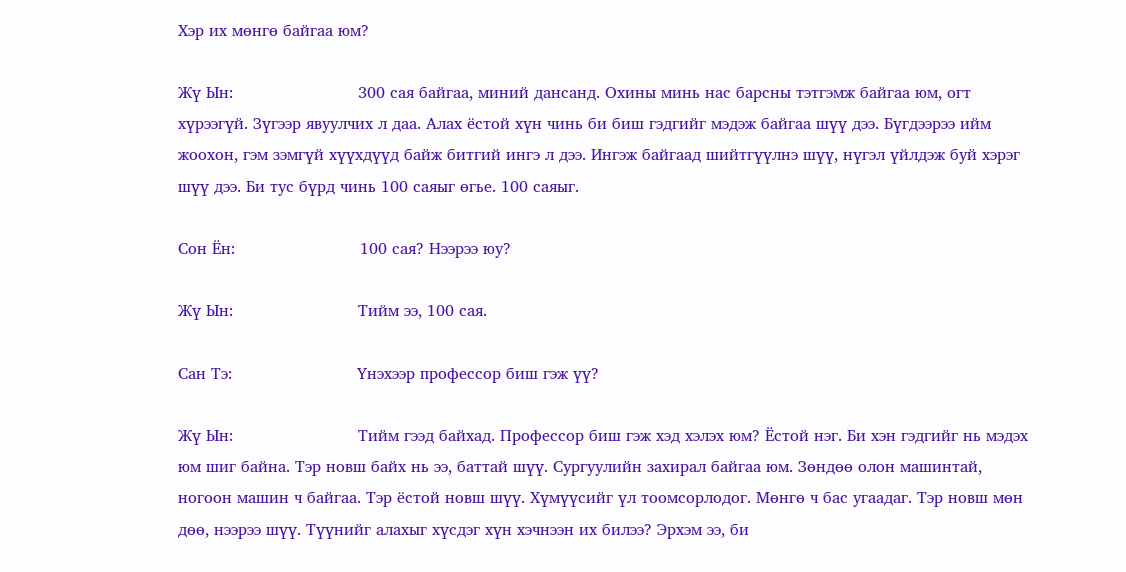Хэр их мөнгө байгаа юм?

Жү Ын:                         300 сая байгаа, миний дансанд. Охины минь нас барсны тэтгэмж байгаа юм, огт хүрээгүй. Зүгээр явуулчих л даа. Алах ёстой хүн чинь би биш гэдгийг мэдэж байгаа шүү дээ. Бүгдээрээ ийм жоохон, гэм зэмгүй хүүхдүүд байж битгий ингэ л дээ. Ингэж байгаад шийтгүүлнэ шүү, нүгэл үйлдэж буй хэрэг шүү дээ. Би тус бүрд чинь 100 саяыг өгье. 100 саяыг.

Сон Ён:                         100 сая? Нээрээ юу?

Жү Ын:                         Тийм ээ, 100 сая.

Сан Тэ:                         Үнэхээр профессор биш гэж үү?

Жү Ын:                         Тийм гээд байхад. Профессор биш гэж хэд хэлэх юм? Ёстой нэг. Би хэн гэдгийг нь мэдэх юм шиг байна. Тэр новш байх нь ээ, баттай шүү. Сургуулийн захирал байгаа юм. Зөндөө олон машинтай, ногоон машин ч байгаа. Тэр ёстой новш шүү. Хүмүүсийг үл тоомсорлодог. Мөнгө ч бас угаадаг. Тэр новш мөн дөө, нээрээ шүү. Түүнийг алахыг хүсдэг хүн хэчнээн их билээ? Эрхэм ээ, би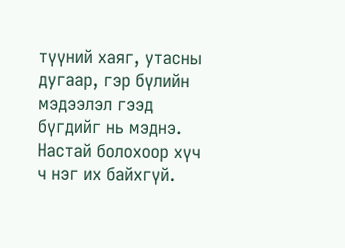түүний хаяг, утасны дугаар, гэр бүлийн мэдээлэл гээд бүгдийг нь мэднэ. Настай болохоор хүч ч нэг их байхгүй.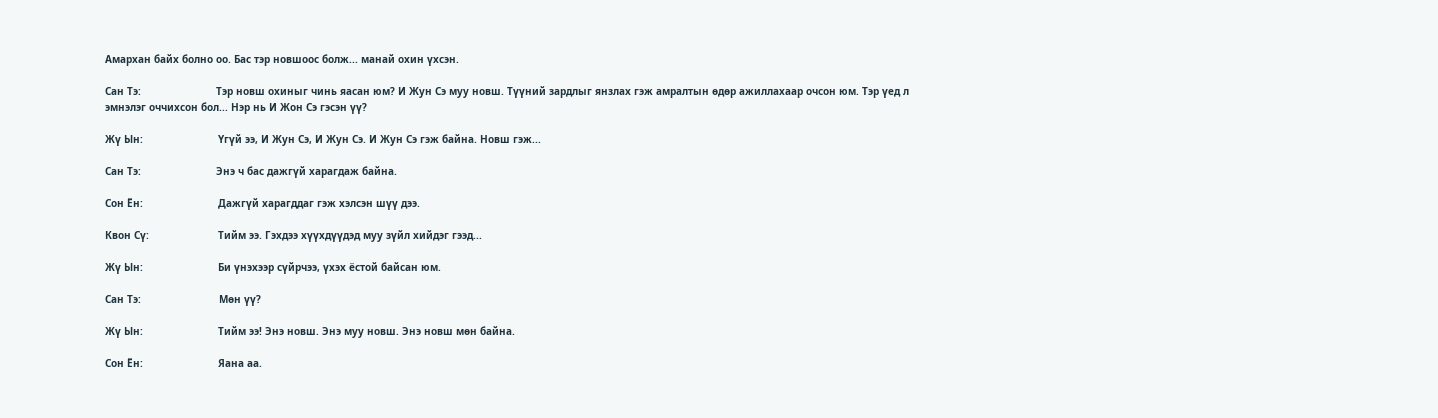Амархан байх болно оо. Бас тэр новшоос болж... манай охин үхсэн.

Сан Тэ:                         Тэр новш охиныг чинь яасан юм? И Жун Сэ муу новш. Түүний зардлыг янзлах гэж амралтын өдөр ажиллахаар очсон юм. Тэр үед л эмнэлэг оччихсон бол... Нэр нь И Жон Сэ гэсэн үү?

Жү Ын:                         Үгүй ээ, И Жун Сэ, И Жун Сэ. И Жун Сэ гэж байна. Новш гэж...

Сан Тэ:                         Энэ ч бас дажгүй харагдаж байна.

Сон Ён:                         Дажгүй харагддаг гэж хэлсэн шүү дээ.

Квон Сү:                       Тийм ээ. Гэхдээ хүүхдүүдэд муу зүйл хийдэг гээд...

Жү Ын:                         Би үнэхээр сүйрчээ, үхэх ёстой байсан юм.

Сан Тэ:                          Мөн үү?

Жү Ын:                         Тийм ээ! Энэ новш. Энэ муу новш. Энэ новш мөн байна.

Сон Ён:                         Яана аа.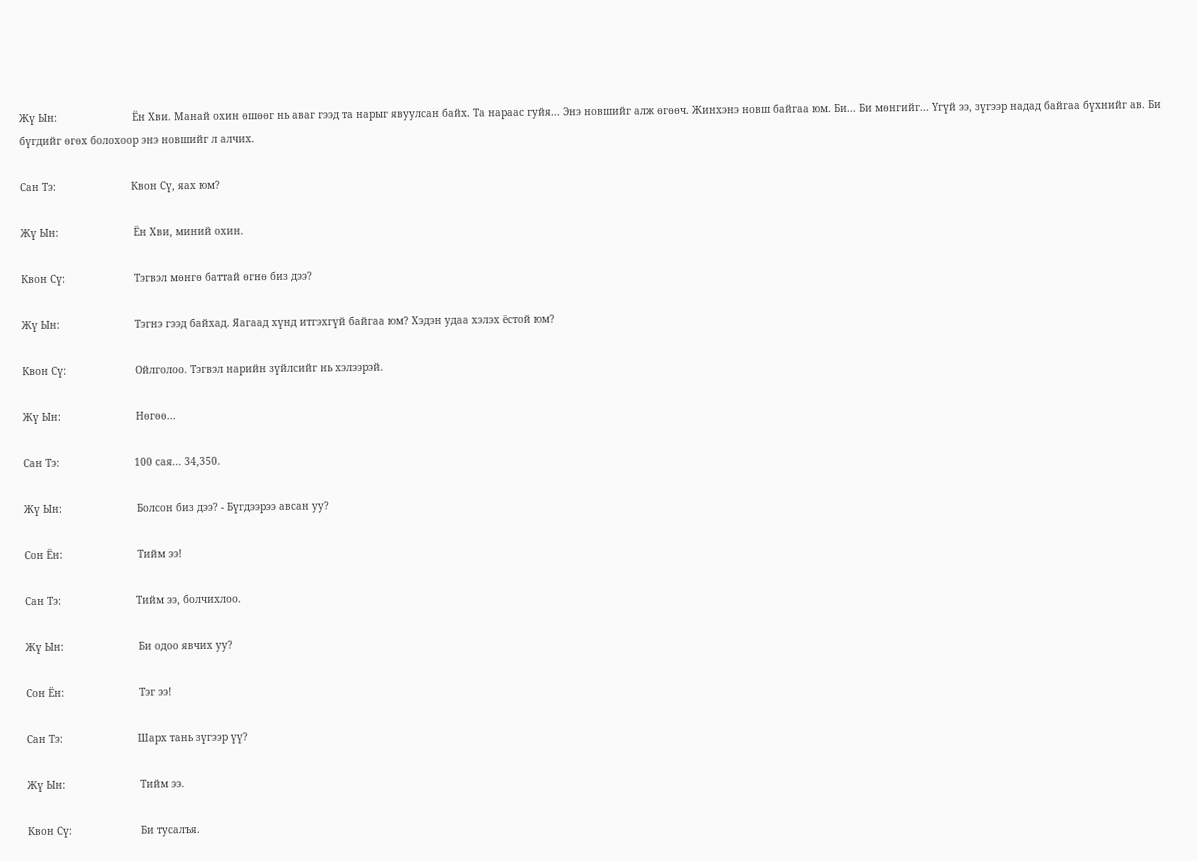Жү Ын:                         Ён Хви. Манай охин өшөөг нь аваг гээд та нарыг явуулсан байх. Та нараас гуйя... Энэ новшийг алж өгөөч. Жинхэнэ новш байгаа юм. Би... Би мөнгийг... Үгүй ээ, зүгээр надад байгаа бүхнийг ав. Би бүгдийг өгөх болохоор энэ новшийг л алчих.

Сан Тэ:                         Квон Сү, яах юм?

Жү Ын:                         Ён Хви, миний охин.

Квон Сү:                       Тэгвэл мөнгө баттай өгнө биз дээ?

Жү Ын:                         Тэгнэ гээд байхад. Яагаад хүнд итгэхгүй байгаа юм? Хэдэн удаа хэлэх ёстой юм?

Квон Сү:                       Ойлголоо. Тэгвэл нарийн зүйлсийг нь хэлээрэй.

Жү Ын:                         Нөгөө...

Сан Тэ:                         100 сая... 34,350.

Жү Ын:                         Болсон биз дээ? - Бүгдээрээ авсан уу?

Сон Ён:                         Тийм ээ!

Сан Тэ:                         Тийм ээ, болчихлоо.

Жү Ын:                         Би одоо явчих уу?

Сон Ён:                         Тэг ээ!

Сан Тэ:                         Шарх тань зүгээр үү?

Жү Ын:                         Тийм ээ.

Квон Сү:                       Би тусалъя.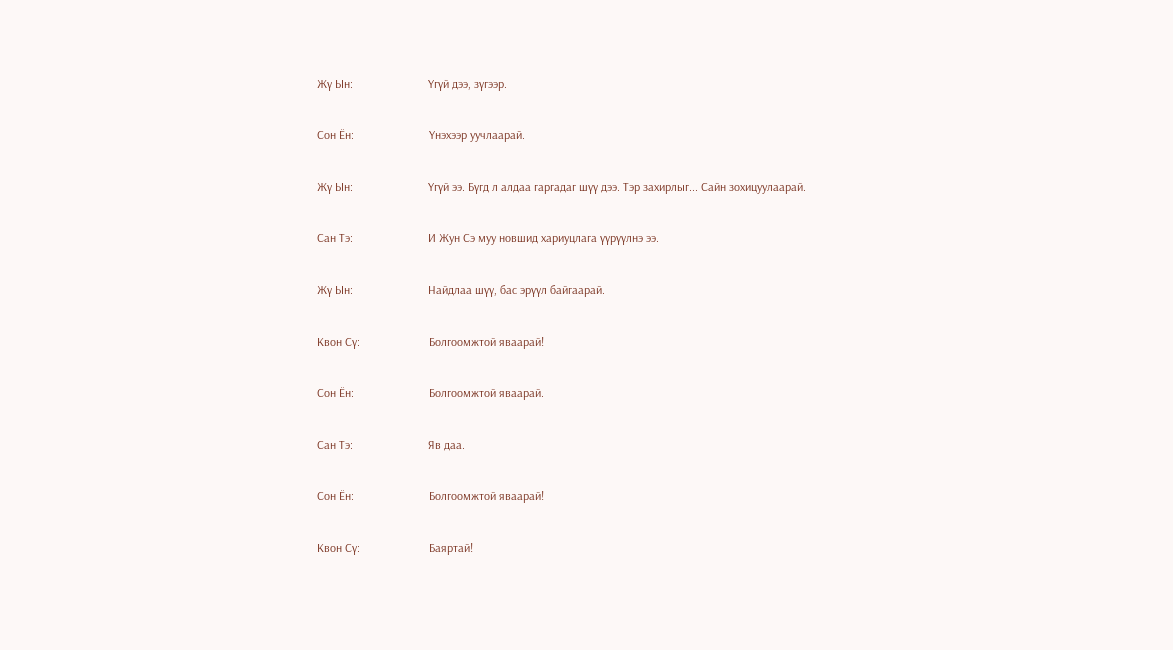Жү Ын:                         Үгүй дээ, зүгээр.

Сон Ён:                         Үнэхээр уучлаарай.

Жү Ын:                         Үгүй ээ. Бүгд л алдаа гаргадаг шүү дээ. Тэр захирлыг... Сайн зохицуулаарай.

Сан Тэ:                         И Жун Сэ муу новшид хариуцлага үүрүүлнэ ээ.

Жү Ын:                         Найдлаа шүү, бас эрүүл байгаарай.

Квон Сү:                       Болгоомжтой яваарай!

Сон Ён:                         Болгоомжтой яваарай.

Сан Тэ:                         Яв даа.

Сон Ён:                         Болгоомжтой яваарай!

Квон Сү:                       Баяртай!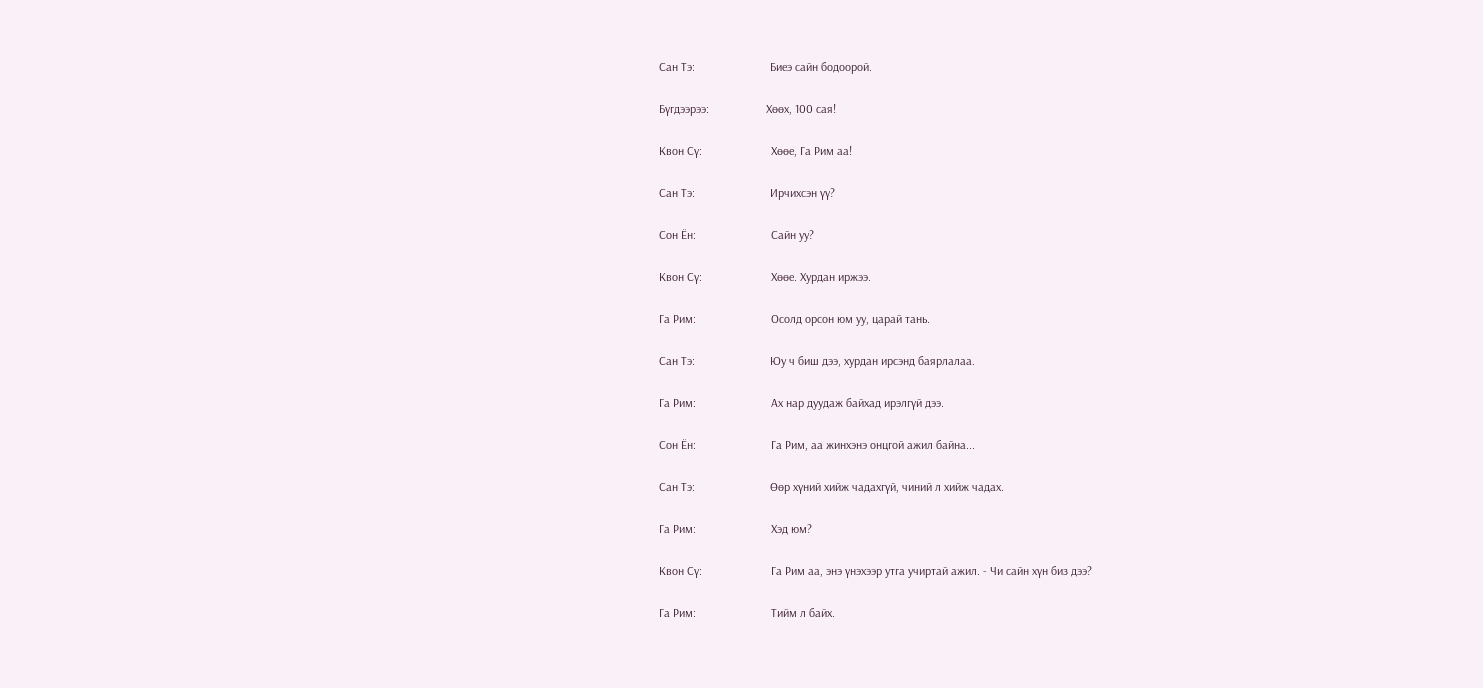Сан Тэ:                         Биеэ сайн бодоорой.

Бүгдээрээ:                   Хөөх, 100 сая!

Квон Сү:                       Хөөе, Га Рим аа!

Сан Тэ:                         Ирчихсэн үү?

Сон Ён:                         Сайн уу?

Квон Сү:                       Хөөе. Хурдан иржээ.

Га Рим:                         Осолд орсон юм уу, царай тань.

Сан Тэ:                         Юу ч биш дээ, хурдан ирсэнд баярлалаа.

Га Рим:                         Ах нар дуудаж байхад ирэлгүй дээ.

Сон Ён:                         Га Рим, аа жинхэнэ онцгой ажил байна...

Сан Тэ:                         Өөр хүний хийж чадахгүй, чиний л хийж чадах.

Га Рим:                         Хэд юм?

Квон Сү:                       Га Рим аа, энэ үнэхээр утга учиртай ажил. - Чи сайн хүн биз дээ?

Га Рим:                         Тийм л байх.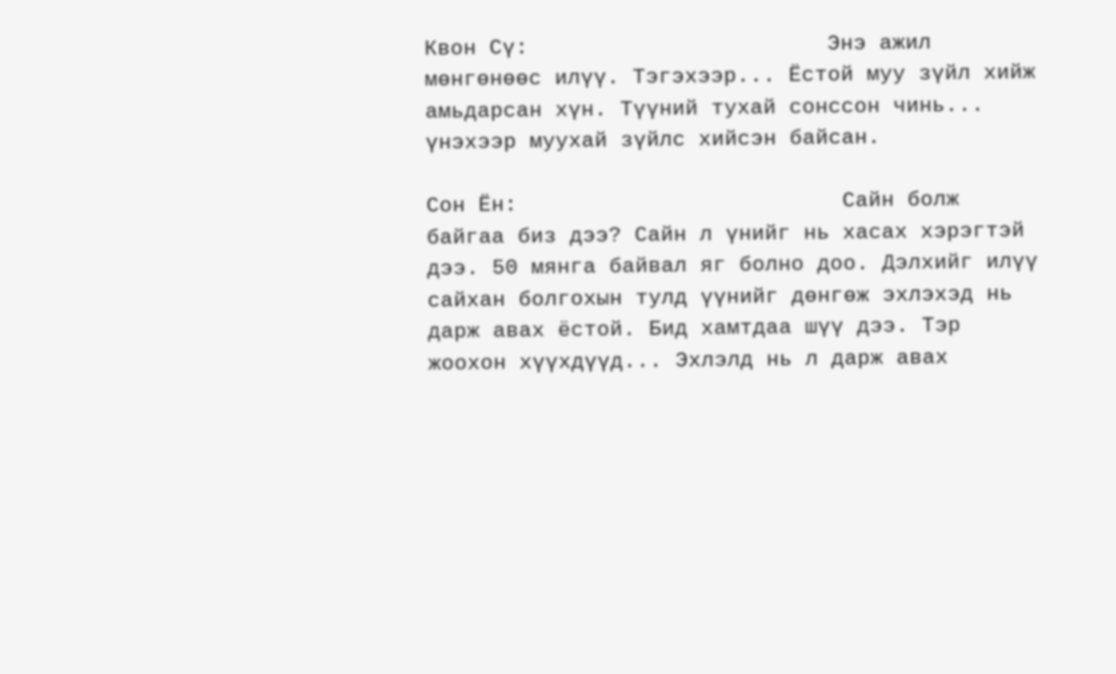Квон Сү:                       Энэ ажил мөнгөнөөс илүү. Тэгэхээр... Ёстой муу зүйл хийж амьдарсан хүн. Түүний тухай сонссон чинь... үнэхээр муухай зүйлс хийсэн байсан.

Сон Ён:                         Сайн болж байгаа биз дээ? Сайн л үнийг нь хасах хэрэгтэй дээ. 50 мянга байвал яг болно доо. Дэлхийг илүү сайхан болгохын тулд үүнийг дөнгөж эхлэхэд нь дарж авах ёстой. Бид хамтдаа шүү дээ. Тэр жоохон хүүхдүүд... Эхлэлд нь л дарж авах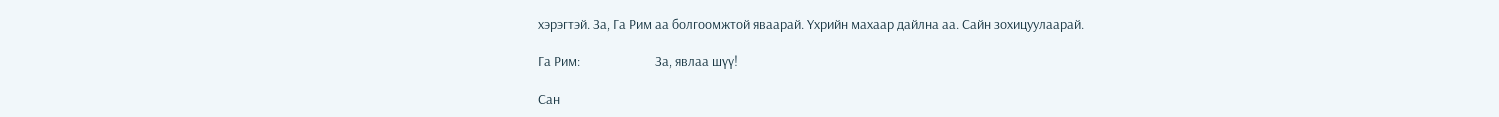хэрэгтэй. За, Га Рим аа болгоомжтой яваарай. Үхрийн махаар дайлна аа. Сайн зохицуулаарай.

Га Рим:                         За, явлаа шүү!

Сан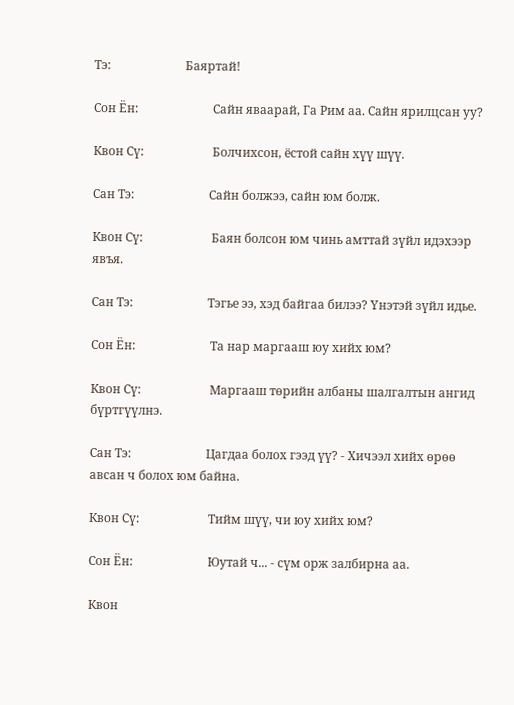Тэ:                         Баяртай!

Сон Ён:                         Сайн яваарай, Га Рим аа. Сайн ярилцсан уу?

Квон Сү:                       Болчихсон, ёстой сайн хүү шүү.

Сан Тэ:                         Сайн болжээ, сайн юм болж.

Квон Сү:                       Баян болсон юм чинь амттай зүйл идэхээр явъя.

Сан Тэ:                         Тэгье ээ, хэд байгаа билээ? Үнэтэй зүйл идье.

Сон Ён:                         Та нар маргааш юу хийх юм?

Квон Сү:                       Маргааш төрийн албаны шалгалтын ангид бүртгүүлнэ.

Сан Тэ:                         Цагдаа болох гээд үү? - Хичээл хийх өрөө авсан ч болох юм байна.

Квон Сү:                       Тийм шүү, чи юу хийх юм?

Сон Ён:                         Юутай ч... - сүм орж залбирна аа.

Квон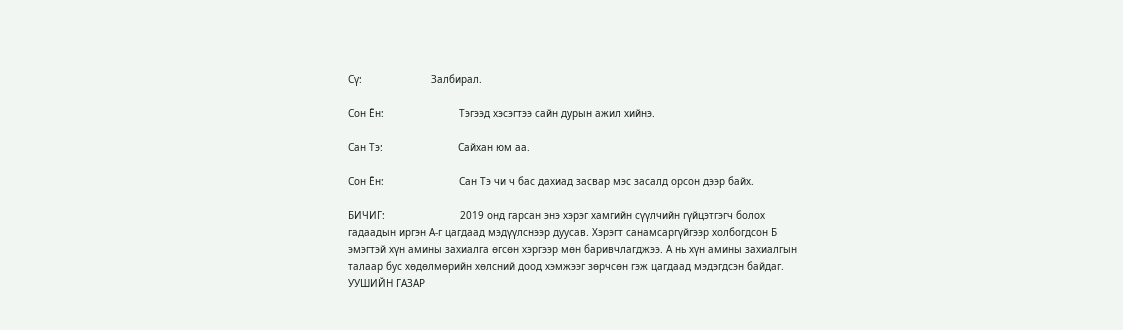Сү:                       Залбирал.

Сон Ён:                         Тэгээд хэсэгтээ сайн дурын ажил хийнэ.

Сан Тэ:                         Сайхан юм аа.

Сон Ён:                         Сан Тэ чи ч бас дахиад засвар мэс засалд орсон дээр байх.

БИЧИГ:                         2019 онд гарсан энэ хэрэг хамгийн сүүлчийн гүйцэтгэгч болох гадаадын иргэн А-г цагдаад мэдүүлснээр дуусав. Хэрэгт санамсаргүйгээр холбогдсон Б эмэгтэй хүн амины захиалга өгсөн хэргээр мөн баривчлагджээ. А нь хүн амины захиалгын талаар бус хөдөлмөрийн хөлсний доод хэмжээг зөрчсөн гэж цагдаад мэдэгдсэн байдаг. УУШИЙН ГАЗАР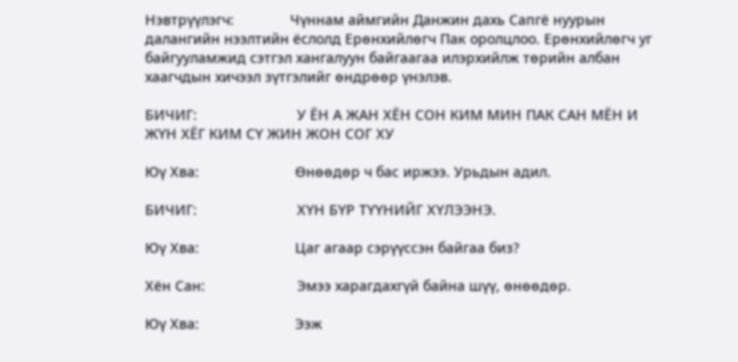Нэвтрүүлэгч:              Чүннам аймгийн Данжин дахь Сапгё нуурын далангийн нээлтийн ёслолд Ерөнхийлөгч Пак оролцлоо. Ерөнхийлөгч уг байгууламжид сэтгэл хангалуун байгаагаа илэрхийлж төрийн албан хаагчдын хичээл зүтгэлийг өндрөөр үнэлэв.

БИЧИГ:                         У ЁН А ЖАН ХЁН СОН КИМ МИН ПАК САН МЁН И ЖҮН ХЁГ КИМ СҮ ЖИН ЖОН СОГ ХУ

Юү Хва:                        Өнөөдөр ч бас иржээ. Урьдын адил.

БИЧИГ:                         ХҮН БҮР ТҮҮНИЙГ ХҮЛЭЭНЭ.

Юү Хва:                        Цаг агаар сэрүүссэн байгаа биз?

Хён Сан:                       Эмээ харагдахгүй байна шүү, өнөөдөр.

Юү Хва:                        Ээж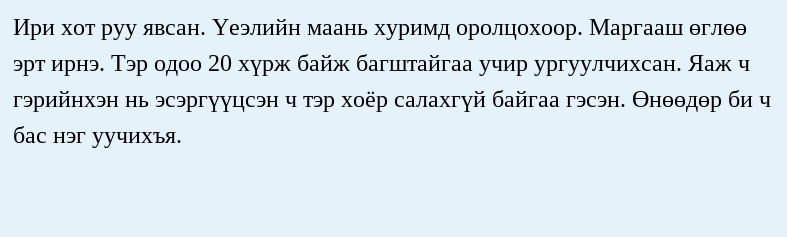Ири хот руу явсан. Үеэлийн маань хуримд оролцохоор. Маргааш өглөө эрт ирнэ. Тэр одоо 20 хүрж байж багштайгаа учир ургуулчихсан. Яаж ч гэрийнхэн нь эсэргүүцсэн ч тэр хоёр салахгүй байгаа гэсэн. Өнөөдөр би ч бас нэг уучихъя.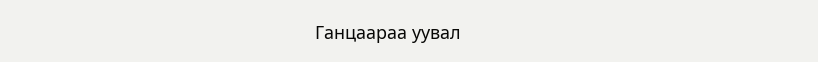Ганцаараа уувал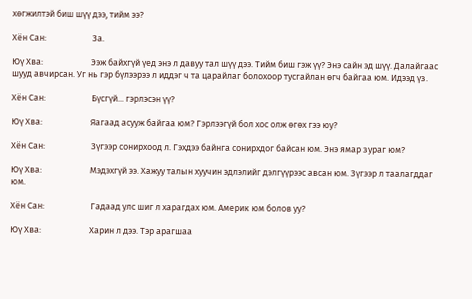хөгжилтэй биш шүү дээ, тийм ээ?

Хён Сан:                       За.

Юү Хва:                        Ээж байхгүй үед энэ л давуу тал шүү дээ. Тийм биш гэж үү? Энэ сайн эд шүү. Далайгаас шууд авчирсан. Уг нь гэр бүлээрээ л иддэг ч та царайлаг болохоор тусгайлан өгч байгаа юм. Идээд үз.

Хён Сан:                       Бүсгүй... гэрлэсэн үү?

Юү Хва:                        Яагаад асууж байгаа юм? Гэрлээгүй бол хос олж өгөх гээ юу?

Хён Сан:                       Зүгээр сонирхоод л. Гэхдээ байнга сонирхдог байсан юм. Энэ ямар зураг юм?

Юү Хва:                        Мэдэхгүй ээ. Хажуу талын хуучин эдлэлийг дэлгүүрээс авсан юм. Зүгээр л таалагддаг юм.

Хён Сан:                       Гадаад улс шиг л харагдах юм. Америк юм болов уу?

Юү Хва:                        Харин л дээ. Тэр арагшаа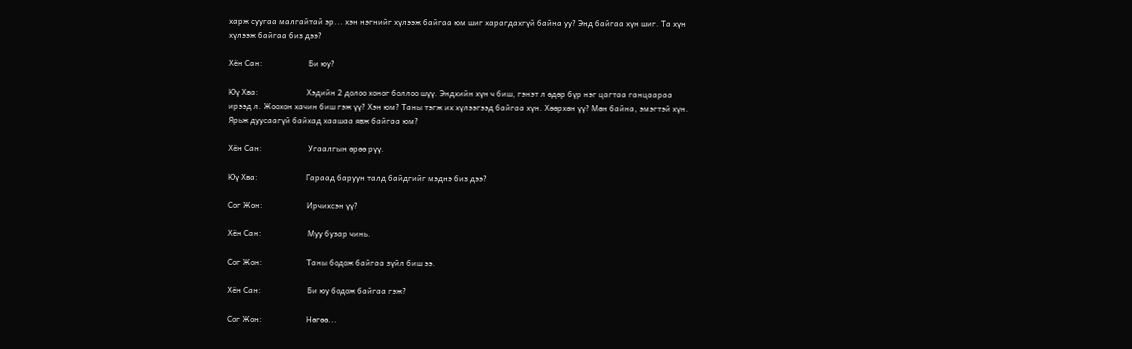харж суугаа малгайтай эр... хэн нэгнийг хүлээж байгаа юм шиг харагдахгүй байна уу? Энд байгаа хүн шиг. Та хүн хүлээж байгаа биз дээ?

Хён Сан:                       Би юу?

Юү Хва:                        Хэдийн 2 долоо хоног боллоо шүү. Эндхийн хүн ч биш, гэнэт л өдөр бүр нэг цагтаа ганцаараа ирээд л. Жоохон хачин биш гэж үү? Хэн юм? Таны тэгж их хүлээгээд байгаа хүн. Хөөрхөн үү? Мөн байна, эмэгтэй хүн. Ярьж дуусаагүй байхад хаашаа явж байгаа юм?

Хён Сан:                       Угаалгын өрөө рүү.

Юү Хва:                        Гараад баруун талд байдгийг мэднэ биз дээ?

Сог Жон:                      Ирчихсэн үү?

Хён Сан:                       Муу бузар чинь.

Сог Жон:                      Таны бодож байгаа зүйл биш ээ.

Хён Сан:                       Би юу бодож байгаа гэж?

Сог Жон:                      Нөгөө...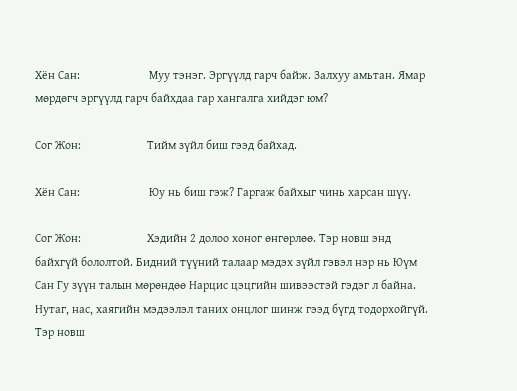Хён Сан:                       Муу тэнэг. Эргүүлд гарч байж. Залхуу амьтан. Ямар мөрдөгч эргүүлд гарч байхдаа гар хангалга хийдэг юм?

Сог Жон:                      Тийм зүйл биш гээд байхад.

Хён Сан:                       Юу нь биш гэж? Гаргаж байхыг чинь харсан шүү.

Сог Жон:                      Хэдийн 2 долоо хоног өнгөрлөө. Тэр новш энд байхгүй бололтой. Бидний түүний талаар мэдэх зүйл гэвэл нэр нь Юүм Сан Гу зүүн талын мөрөндөө Нарцис цэцгийн шивээстэй гэдэг л байна. Нутаг, нас, хаягийн мэдээлэл таних онцлог шинж гээд бүгд тодорхойгүй. Тэр новш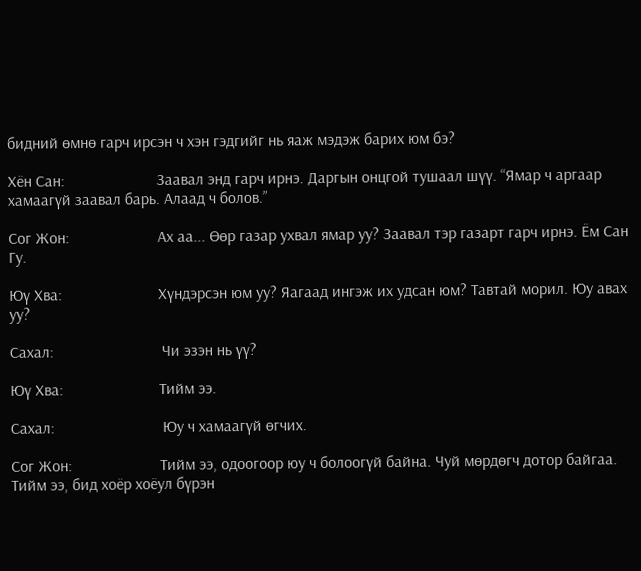бидний өмнө гарч ирсэн ч хэн гэдгийг нь яаж мэдэж барих юм бэ?

Хён Сан:                       Заавал энд гарч ирнэ. Даргын онцгой тушаал шүү. “Ямар ч аргаар хамаагүй заавал барь. Алаад ч болов.”

Сог Жон:                      Ах аа... Өөр газар ухвал ямар уу? Заавал тэр газарт гарч ирнэ. Ём Сан Гу.

Юү Хва:                        Хүндэрсэн юм уу? Яагаад ингэж их удсан юм? Тавтай морил. Юу авах уу?

Сахал:                           Чи эзэн нь үү?

Юү Хва:                        Тийм ээ.

Сахал:                           Юу ч хамаагүй өгчих.

Сог Жон:                      Тийм ээ, одоогоор юу ч болоогүй байна. Чуй мөрдөгч дотор байгаа. Тийм ээ, бид хоёр хоёул бүрэн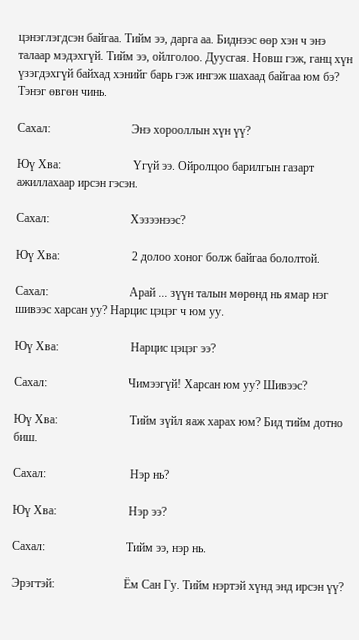цэнэглэгдсэн байгаа. Тийм ээ, дарга аа. Биднээс өөр хэн ч энэ талаар мэдэхгүй. Тийм ээ, ойлголоо. Дуусгая. Новш гэж, ганц хүн үзэгдэхгүй байхад хэнийг барь гэж ингэж шахаад байгаа юм бэ? Тэнэг өвгөн чинь.

Сахал:                           Энэ хорооллын хүн үү?

Юү Хва:                        Үгүй ээ. Ойролцоо барилгын газарт ажиллахаар ирсэн гэсэн.

Сахал:                           Хэзээнээс?

Юү Хва:                        2 долоо хоног болж байгаа бололтой.

Сахал:                           Арай ... зүүн талын мөрөнд нь ямар нэг шивээс харсан уу? Нарцис цэцэг ч юм уу.

Юү Хва:                        Нарцис цэцэг ээ?

Сахал:                           Чимээгүй! Харсан юм уу? Шивээс?

Юү Хва:                        Тийм зүйл яаж харах юм? Бид тийм дотно биш.

Сахал:                            Нэр нь?

Юү Хва:                        Нэр ээ?

Сахал:                           Тийм ээ, нэр нь.

Эрэгтэй:                       Ём Сан Гу. Тийм нэртэй хүнд энд ирсэн үү?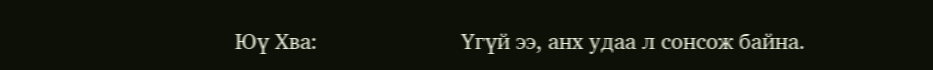Юү Хва:                        Үгүй ээ, анх удаа л сонсож байна.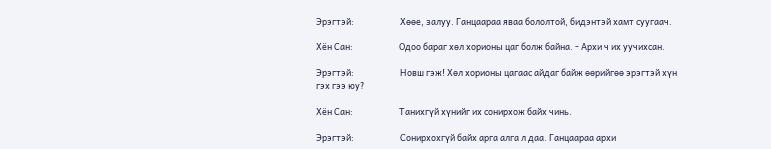Эрэгтэй:                       Хөөе, залуу. Ганцаараа яваа бололтой, бидэнтэй хамт суугаач.

Хён Сан:                       Одоо бараг хөл хорионы цаг болж байна. - Архи ч их уучихсан.

Эрэгтэй:                       Новш гэж! Хөл хорионы цагаас айдаг байж өөрийгөө эрэгтэй хүн гэх гээ юу?

Хён Сан:                       Танихгүй хүнийг их сонирхож байх чинь.

Эрэгтэй:                       Сонирхохгүй байх арга алга л даа. Ганцаараа архи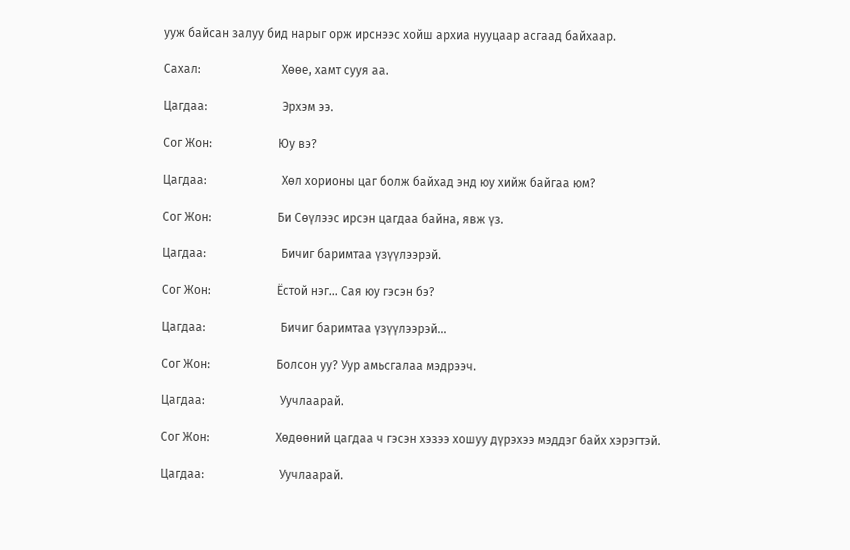ууж байсан залуу бид нарыг орж ирснээс хойш архиа нууцаар асгаад байхаар.

Сахал:                           Хөөе, хамт сууя аа.

Цагдаа:                         Эрхэм ээ.

Сог Жон:                      Юу вэ?

Цагдаа:                         Хөл хорионы цаг болж байхад энд юу хийж байгаа юм?

Сог Жон:                      Би Сөүлээс ирсэн цагдаа байна, явж үз.

Цагдаа:                         Бичиг баримтаа үзүүлээрэй.

Сог Жон:                      Ёстой нэг... Сая юу гэсэн бэ?

Цагдаа:                         Бичиг баримтаа үзүүлээрэй...

Сог Жон:                      Болсон уу? Уур амьсгалаа мэдрээч.

Цагдаа:                         Уучлаарай.

Сог Жон:                      Хөдөөний цагдаа ч гэсэн хэзээ хошуу дүрэхээ мэддэг байх хэрэгтэй.

Цагдаа:                         Уучлаарай.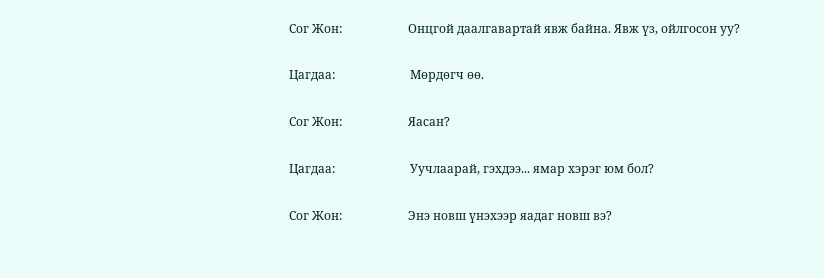Сог Жон:                      Онцгой даалгавартай явж байна. Явж үз, ойлгосон уу?

Цагдаа:                         Мөрдөгч өө.

Сог Жон:                      Яасан?

Цагдаа:                         Уучлаарай, гэхдээ... ямар хэрэг юм бол?

Сог Жон:                      Энэ новш үнэхээр яадаг новш вэ?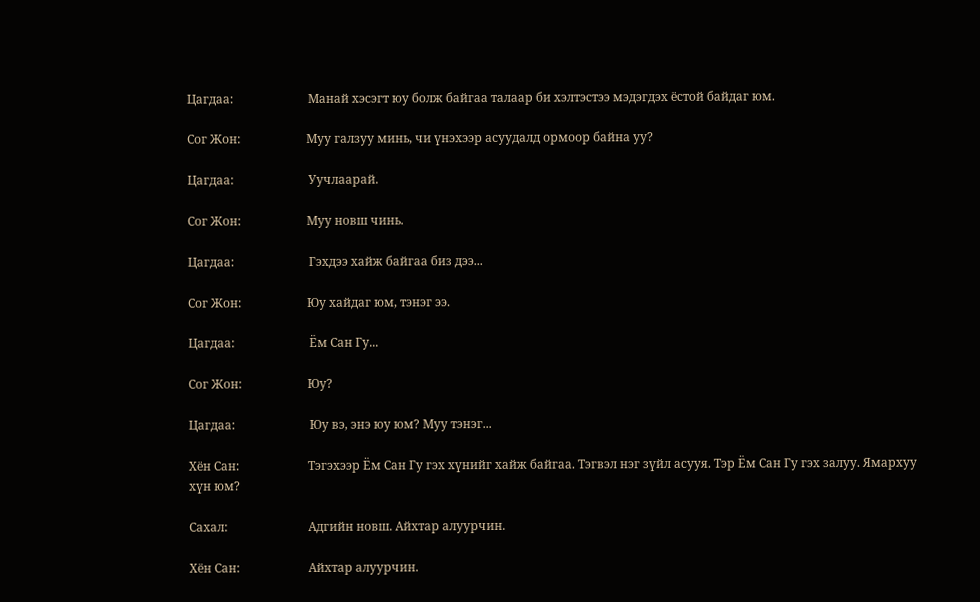Цагдаа:                         Манай хэсэгт юу болж байгаа талаар би хэлтэстээ мэдэгдэх ёстой байдаг юм.

Сог Жон:                      Муу галзуу минь, чи үнэхээр асуудалд ормоор байна уу?

Цагдаа:                         Уучлаарай.

Сог Жон:                      Муу новш чинь.

Цагдаа:                         Гэхдээ хайж байгаа биз дээ...

Сог Жон:                      Юу хайдаг юм, тэнэг ээ.

Цагдаа:                         Ём Сан Гу...

Сог Жон:                      Юу?

Цагдаа:                         Юу вэ, энэ юу юм? Муу тэнэг...

Хён Сан:                       Тэгэхээр Ём Сан Гу гэх хүнийг хайж байгаа. Тэгвэл нэг зүйл асууя. Тэр Ём Сан Гу гэх залуу. Ямархуу хүн юм?

Сахал:                           Адгийн новш. Айхтар алуурчин.

Хён Сан:                       Айхтар алуурчин.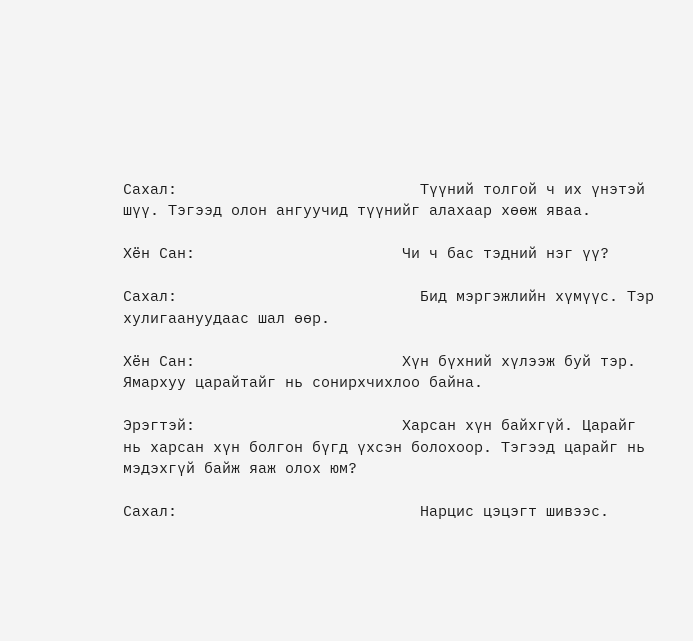Сахал:                           Түүний толгой ч их үнэтэй шүү. Тэгээд олон ангуучид түүнийг алахаар хөөж яваа.

Хён Сан:                       Чи ч бас тэдний нэг үү?

Сахал:                           Бид мэргэжлийн хүмүүс. Тэр хулигаануудаас шал өөр.

Хён Сан:                       Хүн бүхний хүлээж буй тэр. Ямархуу царайтайг нь сонирхчихлоо байна.

Эрэгтэй:                       Харсан хүн байхгүй. Царайг нь харсан хүн болгон бүгд үхсэн болохоор. Тэгээд царайг нь мэдэхгүй байж яаж олох юм?

Сахал:                           Нарцис цэцэгт шивээс.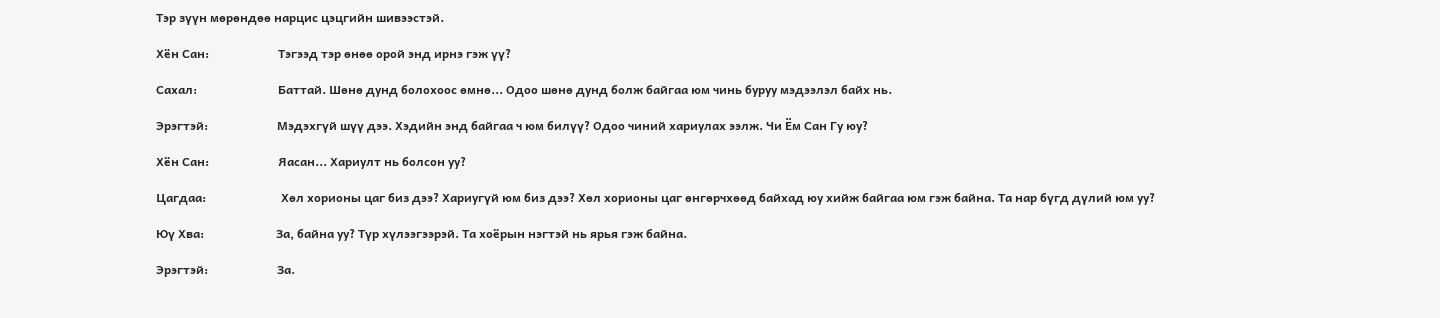Тэр зүүн мөрөндөө нарцис цэцгийн шивээстэй.

Хён Сан:                       Тэгээд тэр өнөө орой энд ирнэ гэж үү?

Сахал:                           Баттай. Шөнө дунд болохоос өмнө... Одоо шөнө дунд болж байгаа юм чинь буруу мэдээлэл байх нь.

Эрэгтэй:                       Мэдэхгүй шүү дээ. Хэдийн энд байгаа ч юм билүү? Одоо чиний хариулах ээлж. Чи Ём Сан Гу юу?

Хён Сан:                       Яасан... Хариулт нь болсон уу?

Цагдаа:                         Хөл хорионы цаг биз дээ? Хариугүй юм биз дээ? Хөл хорионы цаг өнгөрчхөөд байхад юу хийж байгаа юм гэж байна. Та нар бүгд дүлий юм уу?

Юү Хва:                        За, байна уу? Түр хүлээгээрэй. Та хоёрын нэгтэй нь ярья гэж байна.

Эрэгтэй:                       За.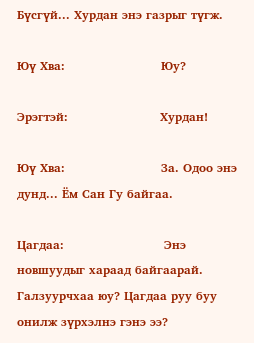Бүсгүй... Хурдан энэ газрыг түгж.

Юү Хва:                        Юу?

Эрэгтэй:                       Хурдан!

Юү Хва:                        За. Одоо энэ дунд... Ём Сан Гу байгаа.

Цагдаа:                         Энэ новшуудыг хараад байгаарай. Галзуурчхаа юу? Цагдаа руу буу онилж зүрхэлнэ гэнэ ээ?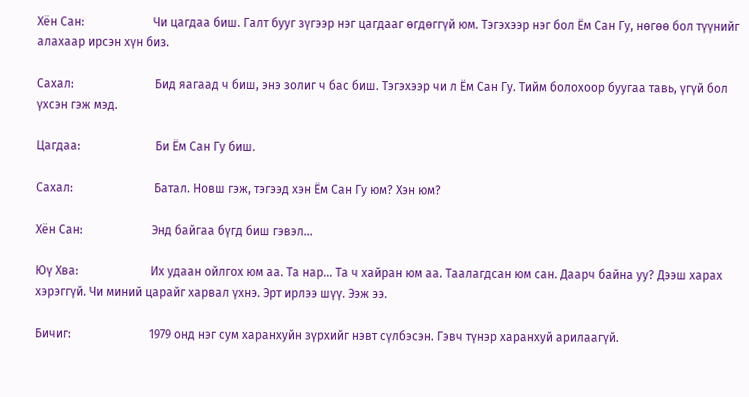Хён Сан:                       Чи цагдаа биш. Галт бууг зүгээр нэг цагдааг өгдөггүй юм. Тэгэхээр нэг бол Ём Сан Гу, нөгөө бол түүнийг алахаар ирсэн хүн биз.

Сахал:                           Бид яагаад ч биш, энэ золиг ч бас биш. Тэгэхээр чи л Ём Сан Гу. Тийм болохоор буугаа тавь, үгүй бол үхсэн гэж мэд.

Цагдаа:                         Би Ём Сан Гу биш.

Сахал:                           Батал. Новш гэж, тэгээд хэн Ём Сан Гу юм? Хэн юм?

Хён Сан:                       Энд байгаа бүгд биш гэвэл...

Юү Хва:                        Их удаан ойлгох юм аа. Та нар... Та ч хайран юм аа. Таалагдсан юм сан. Даарч байна уу? Дээш харах хэрэггүй. Чи миний царайг харвал үхнэ. Эрт ирлээ шүү. Ээж ээ.

Бичиг:                          1979 онд нэг сум харанхуйн зүрхийг нэвт сүлбэсэн. Гэвч түнэр харанхуй арилаагүй.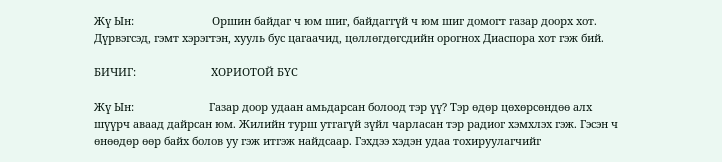Жү Ын:                          Оршин байдаг ч юм шиг, байдаггүй ч юм шиг домогт газар доорх хот. Дүрвэгсэд, гэмт хэрэгтэн, хууль бус цагаачид, цөллөгдөгсдийн орогнох Диаспора хот гэж бий.

БИЧИГ:                         ХОРИОТОЙ БҮС

Жү Ын:                         Газар доор удаан амьдарсан болоод тэр үү? Тэр өдөр цөхөрсөндөө алх шүүрч аваад дайрсан юм. Жилийн турш утгагүй зүйл чарласан тэр радиог хэмхлэх гэж. Гэсэн ч өнөөдөр өөр байх болов уу гэж итгэж найдсаар. Гэхдээ хэдэн удаа тохируулагчийг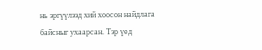нь эргүүлээд хий хоосон найдлага байсныг ухаарсан. Тэр үед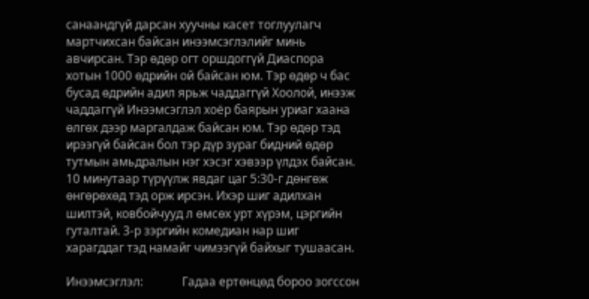санаандгүй дарсан хуучны касет тоглуулагч мартчихсан байсан инээмсэглэлийг минь авчирсан. Тэр өдөр огт оршдоггүй Диаспора хотын 1000 өдрийн ой байсан юм. Тэр өдөр ч бас бусад өдрийн адил ярьж чаддаггүй Хоолой, инээж чаддаггүй Инээмсэглэл хоёр баярын уриаг хаана өлгөх дээр маргалдаж байсан юм. Тэр өдөр тэд ирээгүй байсан бол тэр дүр зураг бидний өдөр тутмын амьдралын нэг хэсэг хэвээр үлдэх байсан. 10 минутаар түрүүлж явдаг цаг 5:30-г дөнгөж өнгөрөхөд тэд орж ирсэн. Ихэр шиг адилхан шилтэй, ковбойчууд л өмсөх урт хүрэм, цэргийн гуталтай. 3-р зэргийн комедиан нар шиг харагддаг тэд намайг чимээгүй байхыг тушаасан.

Инээмсэглэл:             Гадаа ертөнцөд бороо зогссон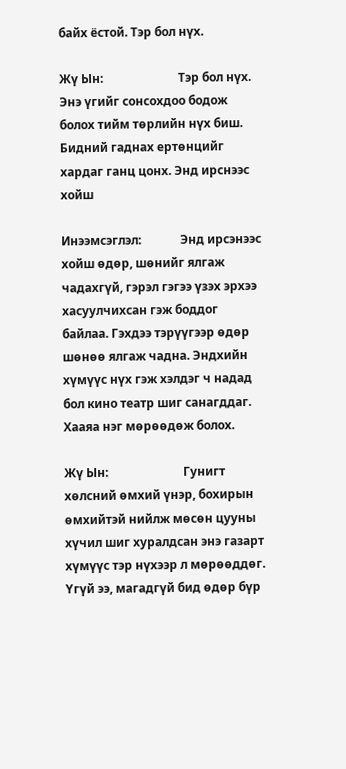байх ёстой. Тэр бол нүх.

Жү Ын:                         Тэр бол нүх. Энэ үгийг сонсохдоо бодож болох тийм төрлийн нүх биш. Бидний гаднах ертөнцийг хардаг ганц цонх. Энд ирснээс хойш

Инээмсэглэл:             Энд ирсэнээс хойш өдөр, шөнийг ялгаж чадахгүй, гэрэл гэгээ үзэх эрхээ хасуулчихсан гэж боддог байлаа. Гэхдээ тэрүүгээр өдөр шөнөө ялгаж чадна. Эндхийн хүмүүс нүх гэж хэлдэг ч надад бол кино театр шиг санагддаг. Хааяа нэг мөрөөдөж болох.

Жү Ын:                         Гунигт хөлсний өмхий үнэр, бохирын өмхийтэй нийлж мөсөн цууны хүчил шиг хуралдсан энэ газарт хүмүүс тэр нүхээр л мөрөөддөг. Үгүй ээ, магадгүй бид өдөр бүр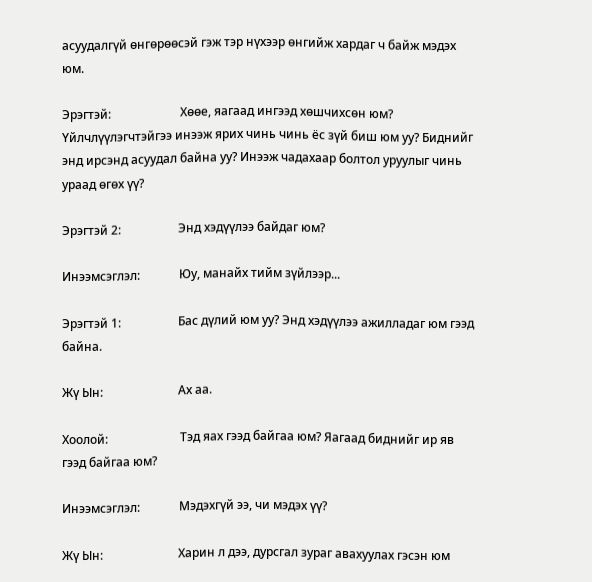асуудалгүй өнгөрөөсэй гэж тэр нүхээр өнгийж хардаг ч байж мэдэх юм.

Эрэгтэй:                       Хөөе, яагаад ингээд хөшчихсөн юм? Үйлчлүүлэгчтэйгээ инээж ярих чинь чинь ёс зүй биш юм уу? Биднийг энд ирсэнд асуудал байна уу? Инээж чадахаар болтол уруулыг чинь ураад өгөх үү?

Эрэгтэй 2:                   Энд хэдүүлээ байдаг юм?

Инээмсэглэл:             Юу, манайх тийм зүйлээр...

Эрэгтэй 1:                   Бас дүлий юм уу? Энд хэдүүлээ ажилладаг юм гээд байна.

Жү Ын:                         Ах аа.

Хоолой:                        Тэд яах гээд байгаа юм? Яагаад биднийг ир яв гээд байгаа юм?

Инээмсэглэл:             Мэдэхгүй ээ, чи мэдэх үү?

Жү Ын:                         Харин л дээ, дурсгал зураг авахуулах гэсэн юм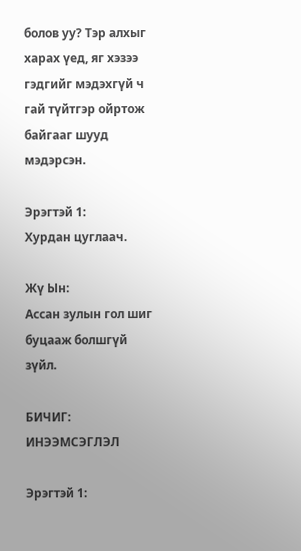болов уу? Тэр алхыг харах үед, яг хэзээ гэдгийг мэдэхгүй ч гай түйтгэр ойртож байгааг шууд мэдэрсэн.

Эрэгтэй 1:                   Хурдан цуглаач.

Жү Ын:                         Ассан зулын гол шиг буцааж болшгүй зүйл.

БИЧИГ:                         ИНЭЭМСЭГЛЭЛ

Эрэгтэй 1: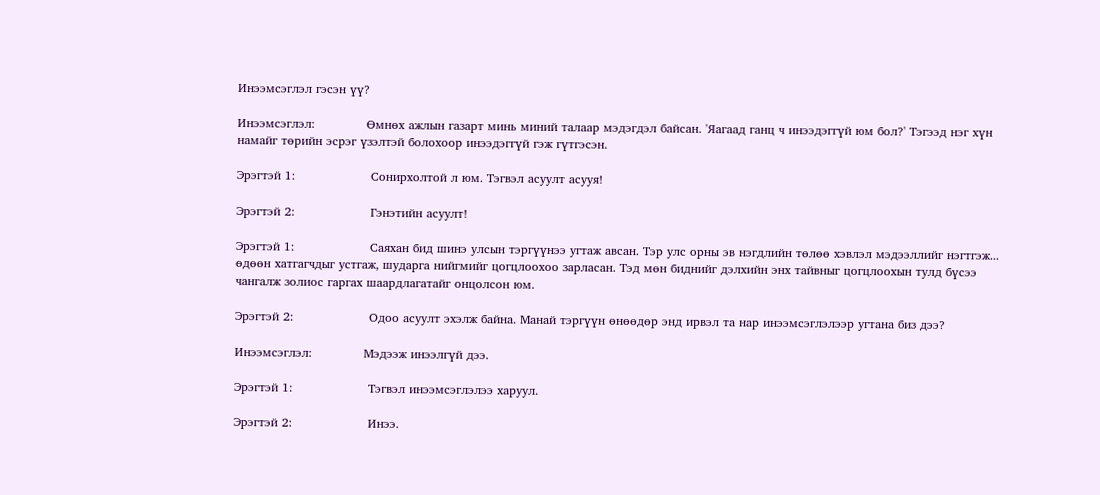Инээмсэглэл гэсэн үү?

Инээмсэглэл:             Өмнөх ажлын газарт минь миний талаар мэдэгдэл байсан. 'Яагаад ганц ч инээдэггүй юм бол?' Тэгээд нэг хүн намайг төрийн эсрэг үзэлтэй болохоор инээдэггүй гэж гүтгэсэн.

Эрэгтэй 1:                   Сонирхолтой л юм. Тэгвэл асуулт асууя!

Эрэгтэй 2:                   Гэнэтийн асуулт!

Эрэгтэй 1:                   Саяхан бид шинэ улсын тэргүүнээ угтаж авсан. Тэр улс орны эв нэгдлийн төлөө хэвлэл мэдээллийг нэгтгэж... өдөөн хатгагчдыг устгаж, шударга нийгмийг цогцлоохоо зарласан. Тэд мөн биднийг дэлхийн энх тайвныг цогцлоохын тулд бүсээ чангалж золиос гаргах шаардлагатайг онцолсон юм.

Эрэгтэй 2:                   Одоо асуулт эхэлж байна. Манай тэргүүн өнөөдөр энд ирвэл та нар инээмсэглэлээр угтана биз дээ?

Инээмсэглэл:             Мэдээж инээлгүй дээ.

Эрэгтэй 1:                   Тэгвэл инээмсэглэлээ харуул.

Эрэгтэй 2:                   Инээ.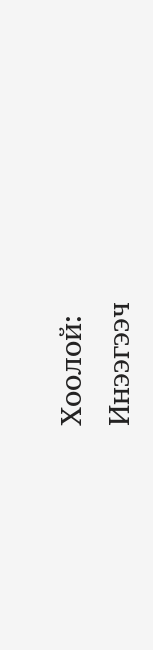Хоолой:                        Инээгээч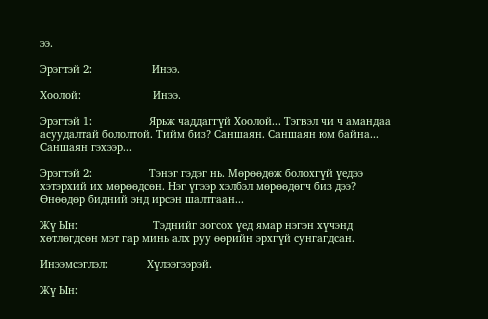ээ.

Эрэгтэй 2:                    Инээ.

Хоолой:                        Инээ.

Эрэгтэй 1:                   Ярьж чаддаггүй Хоолой... Тэгвэл чи ч амандаа асуудалтай бололтой. Тийм биз? Саншаян. Саншаян юм байна... Саншаян гэхээр...

Эрэгтэй 2:                   Тэнэг гэдэг нь. Мөрөөдөж болохгүй үедээ хэтэрхий их мөрөөдсөн. Нэг үгээр хэлбэл мөрөөдөгч биз дээ? Өнөөдөр бидний энд ирсэн шалтгаан...

Жү Ын:                         Тэднийг зогсох үед ямар нэгэн хүчэнд хөтлөгдсөн мэт гар минь алх руу өөрийн эрхгүй сунгагдсан.

Инээмсэглэл:             Хүлээгээрэй.

Жү Ын: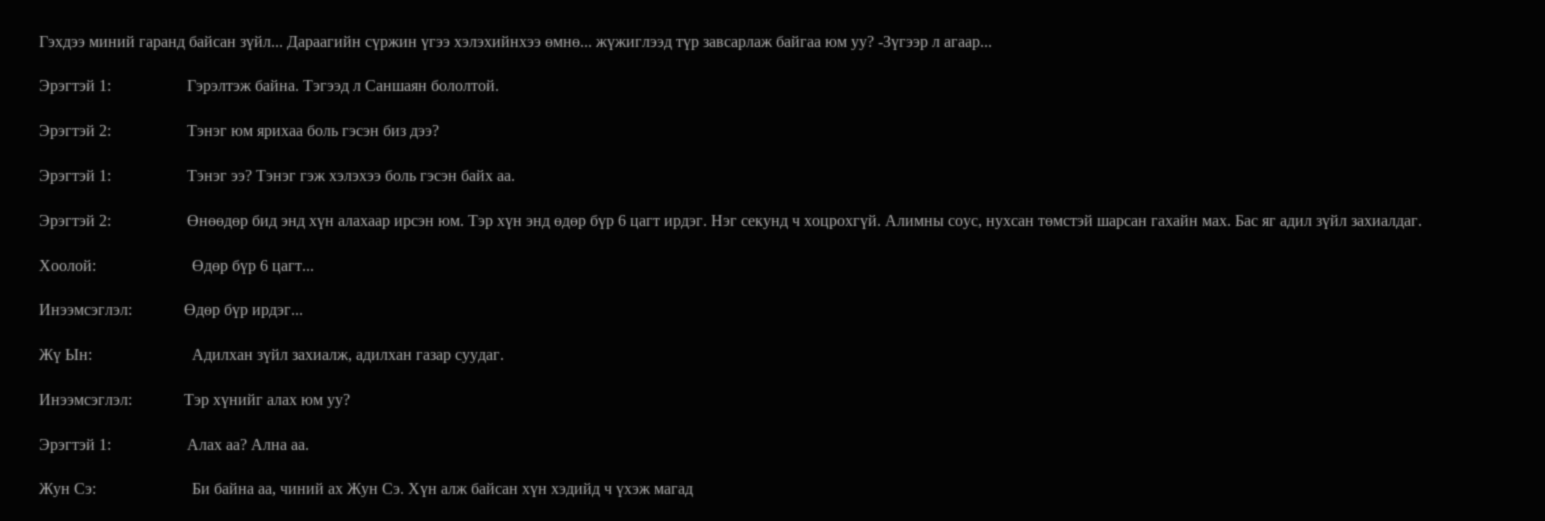Гэхдээ миний гаранд байсан зүйл... Дараагийн сүржин үгээ хэлэхийнхээ өмнө... жүжиглээд түр завсарлаж байгаа юм уу? -Зүгээр л агаар...

Эрэгтэй 1:                   Гэрэлтэж байна. Тэгээд л Саншаян бололтой.

Эрэгтэй 2:                   Тэнэг юм ярихаа боль гэсэн биз дээ?

Эрэгтэй 1:                   Тэнэг ээ? Тэнэг гэж хэлэхээ боль гэсэн байх аа.

Эрэгтэй 2:                   Өнөөдөр бид энд хүн алахаар ирсэн юм. Тэр хүн энд өдөр бүр 6 цагт ирдэг. Нэг секунд ч хоцрохгүй. Алимны соус, нухсан төмстэй шарсан гахайн мах. Бас яг адил зүйл захиалдаг.

Хоолой:                        Өдөр бүр 6 цагт...

Инээмсэглэл:             Өдөр бүр ирдэг...

Жү Ын:                         Адилхан зүйл захиалж, адилхан газар суудаг.

Инээмсэглэл:             Тэр хүнийг алах юм уу?

Эрэгтэй 1:                   Алах аа? Ална аа.

Жун Сэ:                        Би байна аа, чиний ах Жун Сэ. Хүн алж байсан хүн хэдийд ч үхэж магад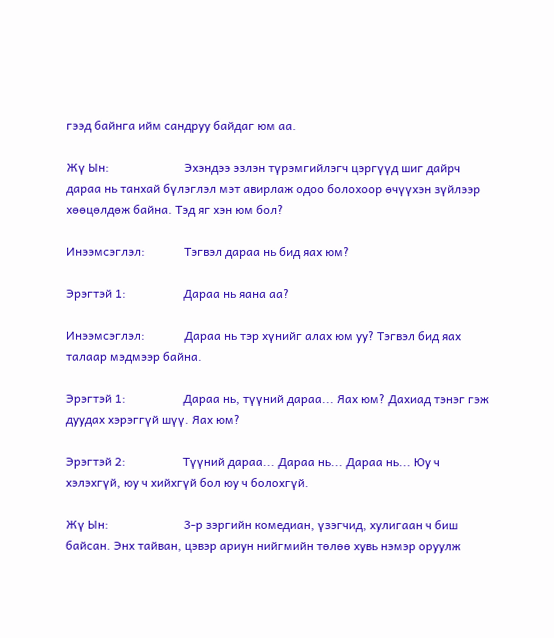гээд байнга ийм сандруу байдаг юм аа.

Жү Ын:                         Эхэндээ эзлэн түрэмгийлэгч цэргүүд шиг дайрч дараа нь танхай бүлэглэл мэт авирлаж одоо болохоор өчүүхэн зүйлээр хөөцөлдөж байна. Тэд яг хэн юм бол?

Инээмсэглэл:             Тэгвэл дараа нь бид яах юм?

Эрэгтэй 1:                   Дараа нь яана аа?

Инээмсэглэл:             Дараа нь тэр хүнийг алах юм уу? Тэгвэл бид яах талаар мэдмээр байна.

Эрэгтэй 1:                   Дараа нь, түүний дараа... Яах юм? Дахиад тэнэг гэж дуудах хэрэггүй шүү. Яах юм?

Эрэгтэй 2:                   Түүний дараа... Дараа нь... Дараа нь... Юу ч хэлэхгүй, юу ч хийхгүй бол юу ч болохгүй.

Жү Ын:                         3-р зэргийн комедиан, үзэгчид, хулигаан ч биш байсан. Энх тайван, цэвэр ариун нийгмийн төлөө хувь нэмэр оруулж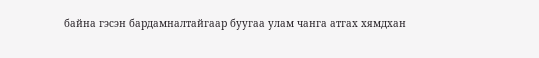байна гэсэн бардамналтайгаар буугаа улам чанга атгах хямдхан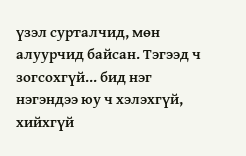үзэл сурталчид, мөн алуурчид байсан. Тэгээд ч зогсохгүй... бид нэг нэгэндээ юу ч хэлэхгүй, хийхгүй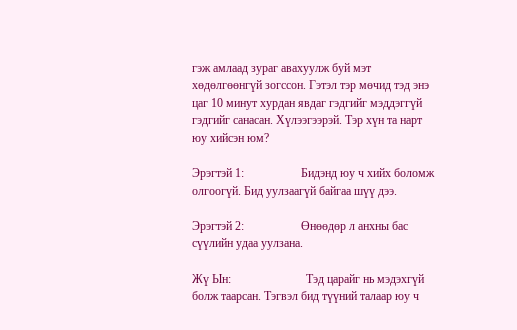гэж амлаад зураг авахуулж буй мэт хөдөлгөөнгүй зогссон. Гэтэл тэр мөчид тэд энэ цаг 10 минут хурдан явдаг гэдгийг мэддэггүй гэдгийг санасан. Хүлээгээрэй. Тэр хүн та нарт юу хийсэн юм?

Эрэгтэй 1:                   Бидэнд юу ч хийх боломж олгоогүй. Бид уулзаагүй байгаа шүү дээ.

Эрэгтэй 2:                   Өнөөдөр л анхны бас сүүлийн удаа уулзана.

Жү Ын:                         Тэд царайг нь мэдэхгүй болж таарсан. Тэгвэл бид түүний талаар юу ч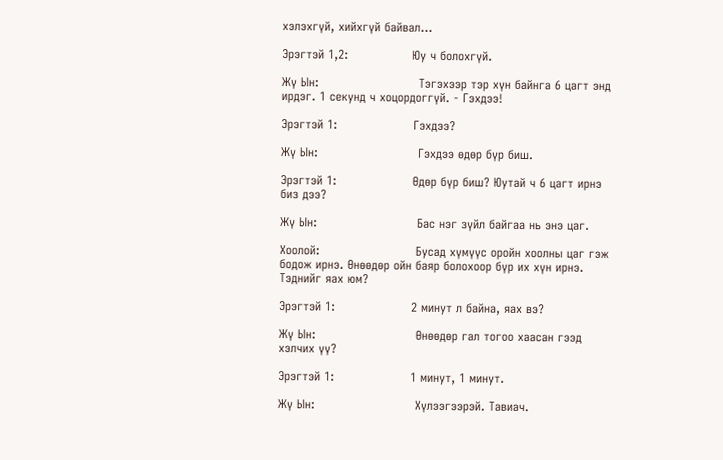хэлэхгүй, хийхгүй байвал...

Эрэгтэй 1,2:                Юу ч болохгүй.

Жү Ын:                         Тэгэхээр тэр хүн байнга 6 цагт энд ирдэг. 1 секунд ч хоцордоггүй. - Гэхдээ!

Эрэгтэй 1:                   Гэхдээ?

Жү Ын:                         Гэхдээ өдөр бүр биш.

Эрэгтэй 1:                   Өдөр бүр биш? Юутай ч 6 цагт ирнэ биз дээ?

Жү Ын:                         Бас нэг зүйл байгаа нь энэ цаг.

Хоолой:                        Бусад хүмүүс оройн хоолны цаг гэж бодож ирнэ. Өнөөдөр ойн баяр болохоор бүр их хүн ирнэ. Тэднийг яах юм?

Эрэгтэй 1:                   2 минут л байна, яах вэ?

Жү Ын:                         Өнөөдөр гал тогоо хаасан гээд хэлчих үү?

Эрэгтэй 1:                   1 минут, 1 минут.

Жү Ын:                         Хүлээгээрэй. Тавиач.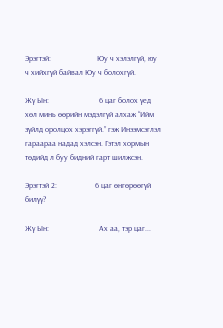Эрэгтэй:                       Юу ч хэлэлгүй, юу ч хийхгүй байвал Юу ч болохгүй.

Жү Ын:                         6 цаг болох үед хөл минь өөрийн мэдэлгүй алхаж “Ийм зүйлд оролцох хэрэггүй.” гэж Инээмсэглэл гараараа надад хэлсэн. Гэтэл хормын төдийд л буу бидний гарт шилжсэн.

Эрэгтэй 2:                   6 цаг өнгөрөөгүй билүү?

Жү Ын:                         Ах аа, тэр цаг...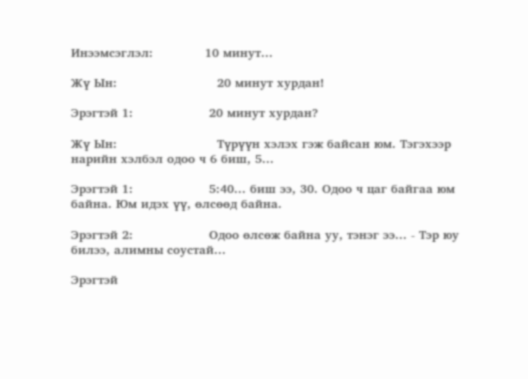Инээмсэглэл:             10 минут...

Жү Ын:                         20 минут хурдан!

Эрэгтэй 1:                   20 минут хурдан?

Жү Ын:                         Түрүүн хэлэх гэж байсан юм. Тэгэхээр нарийн хэлбэл одоо ч 6 биш, 5...

Эрэгтэй 1:                   5:40... биш ээ, 30. Одоо ч цаг байгаа юм байна. Юм идэх үү, өлсөөд байна.

Эрэгтэй 2:                   Одоо өлсөж байна уу, тэнэг ээ... - Тэр юу билээ, алимны соустай...

Эрэгтэй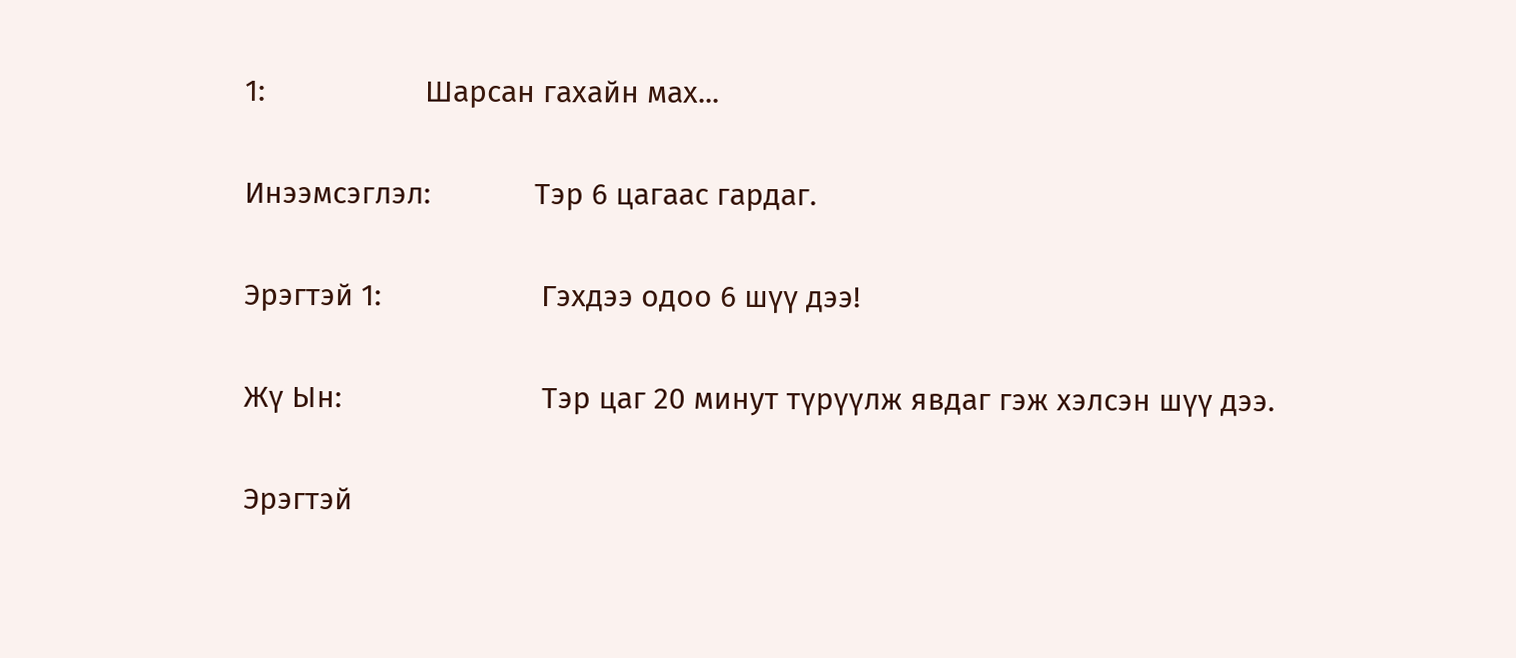1:                    Шарсан гахайн мах...

Инээмсэглэл:             Тэр 6 цагаас гардаг.

Эрэгтэй 1:                    Гэхдээ одоо 6 шүү дээ!

Жү Ын:                         Тэр цаг 20 минут түрүүлж явдаг гэж хэлсэн шүү дээ.

Эрэгтэй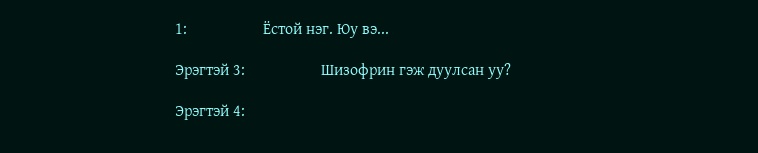1:                   Ёстой нэг. Юу вэ...

Эрэгтэй 3:                   Шизофрин гэж дуулсан уу?

Эрэгтэй 4: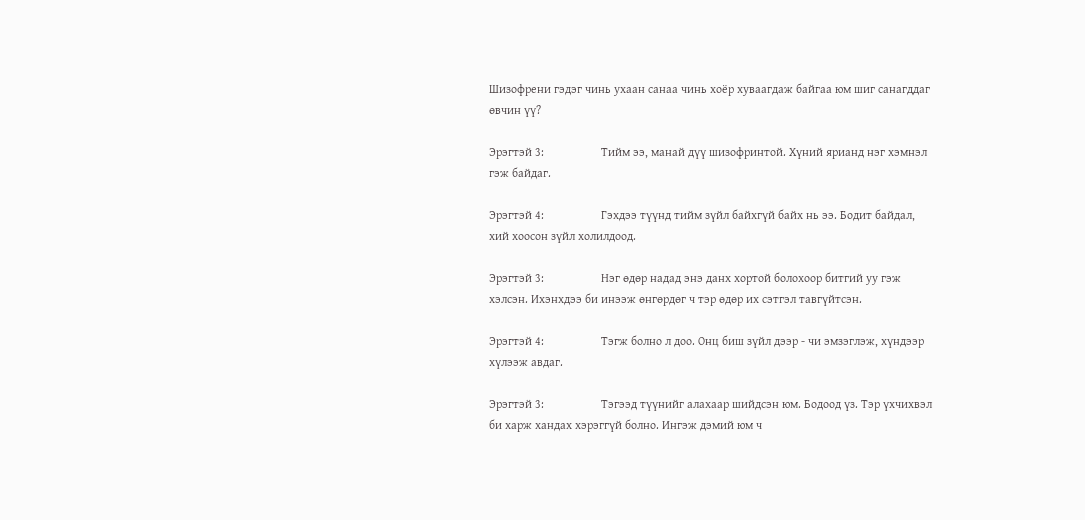Шизофрени гэдэг чинь ухаан санаа чинь хоёр хуваагдаж байгаа юм шиг санагддаг өвчин үү?

Эрэгтэй 3:                   Тийм ээ, манай дүү шизофринтой. Хүний ярианд нэг хэмнэл гэж байдаг.

Эрэгтэй 4:                   Гэхдээ түүнд тийм зүйл байхгүй байх нь ээ. Бодит байдал, хий хоосон зүйл холилдоод.

Эрэгтэй 3:                   Нэг өдөр надад энэ данх хортой болохоор битгий уу гэж хэлсэн. Ихэнхдээ би инээж өнгөрдөг ч тэр өдөр их сэтгэл тавгүйтсэн.

Эрэгтэй 4:                   Тэгж болно л доо. Онц биш зүйл дээр - чи эмзэглэж, хүндээр хүлээж авдаг.

Эрэгтэй 3:                   Тэгээд түүнийг алахаар шийдсэн юм. Бодоод үз. Тэр үхчихвэл би харж хандах хэрэггүй болно. Ингэж дэмий юм ч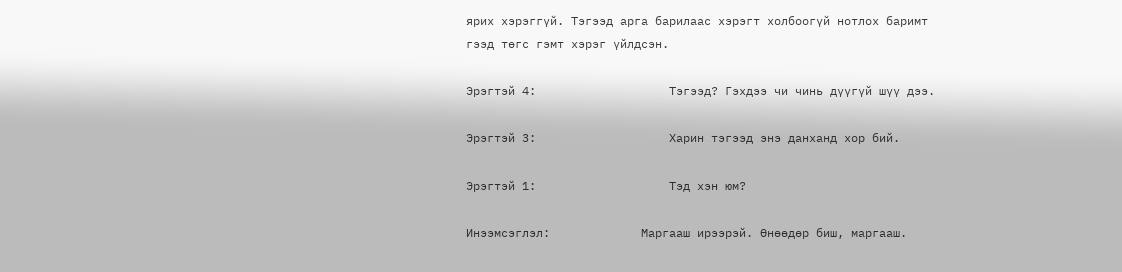ярих хэрэггүй. Тэгээд арга барилаас хэрэгт холбоогүй нотлох баримт гээд төгс гэмт хэрэг үйлдсэн.

Эрэгтэй 4:                   Тэгээд? Гэхдээ чи чинь дүүгүй шүү дээ.

Эрэгтэй 3:                   Харин тэгээд энэ данханд хор бий.

Эрэгтэй 1:                   Тэд хэн юм?

Инээмсэглэл:             Маргааш ирээрэй. Өнөөдөр биш, маргааш.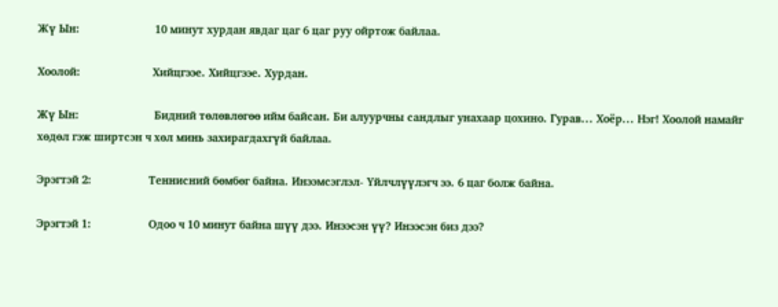Жү Ын:                         10 минут хурдан явдаг цаг 6 цаг руу ойртож байлаа.

Хоолой:                        Хийцгээе. Хийцгээе. Хурдан.

Жү Ын:                         Бидний төлөвлөгөө ийм байсан. Би алуурчны сандлыг унахаар цохино. Гурав... Хоёр... Нэг! Хоолой намайг хөдөл гэж ширтсэн ч хөл минь захирагдахгүй байлаа.

Эрэгтэй 2:                   Теннисний бөмбөг байна. Инээмсэглэл- Үйлчлүүлэгч ээ. 6 цаг болж байна.

Эрэгтэй 1:                   Одоо ч 10 минут байна шүү дээ. Инээсэн үү? Инээсэн биз дээ?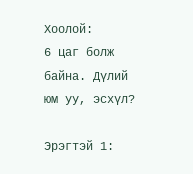Хоолой:                        6 цаг болж байна. Дүлий юм уу, эсхүл?

Эрэгтэй 1: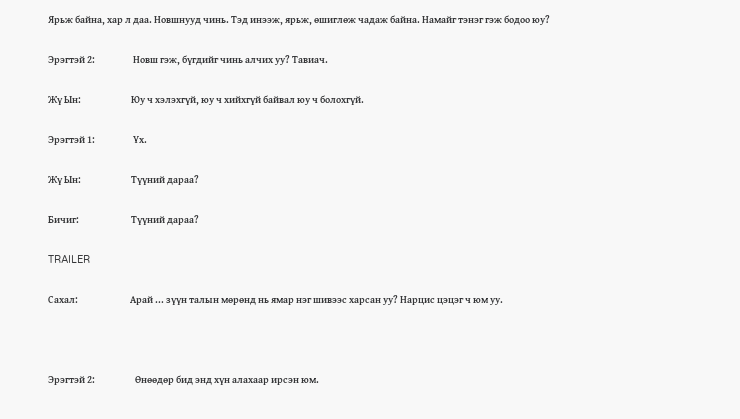Ярьж байна, хар л даа. Новшнууд чинь. Тэд инээж, ярьж, өшиглөж чадаж байна. Намайг тэнэг гэж бодоо юу?

Эрэгтэй 2:                   Новш гэж, бүгдийг чинь алчих уу? Тавиач.

Жү Ын:                         Юу ч хэлэхгүй, юу ч хийхгүй байвал юу ч болохгүй.

Эрэгтэй 1:                   Үх.

Жү Ын:                         Түүний дараа?

Бичиг:                          Түүний дараа?

TRAILER

Сахал:                          Арай ... зүүн талын мөрөнд нь ямар нэг шивээс харсан уу? Нарцис цэцэг ч юм уу.



Эрэгтэй 2:                    Өнөөдөр бид энд хүн алахаар ирсэн юм.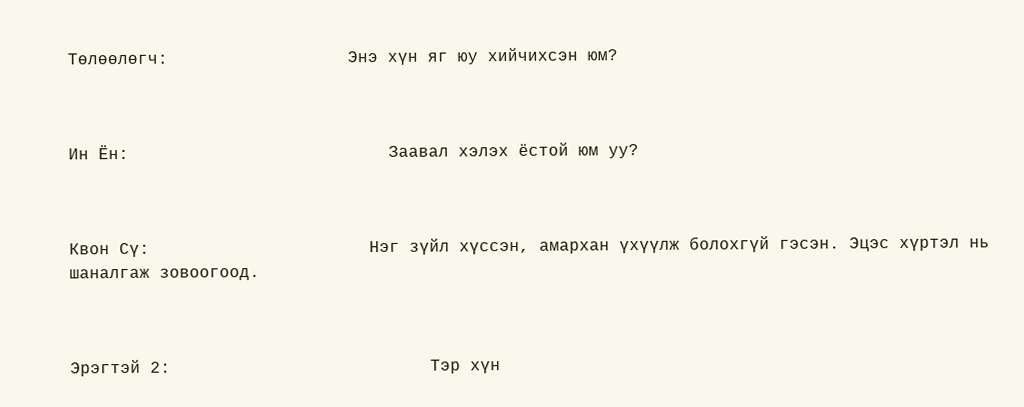Төлөөлөгч:                  Энэ хүн яг юу хийчихсэн юм?



Ин Ён:                          Заавал хэлэх ёстой юм уу?



Квон Сү:                      Нэг зүйл хүссэн, амархан үхүүлж болохгүй гэсэн. Эцэс хүртэл нь шаналгаж зовоогоод.



Эрэгтэй 2:                          Тэр хүн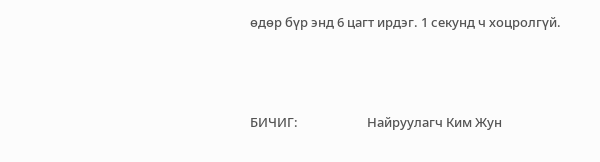өдөр бүр энд 6 цагт ирдэг. 1 секунд ч хоцролгүй.



БИЧИГ:                       Найруулагч Ким Жун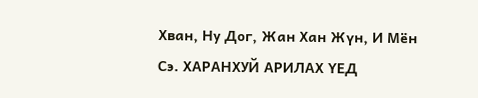Хван, Ну Дог, Жан Хан Жүн, И Мён                                     Сэ. ХАРАНХУЙ АРИЛАХ ҮЕД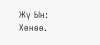Жү Ын:                        Хөнөө.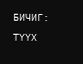БИЧИГ:                       ТҮҮХ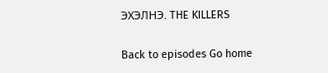ЭХЭЛНЭ. THE KILLERS

Back to episodes Go home